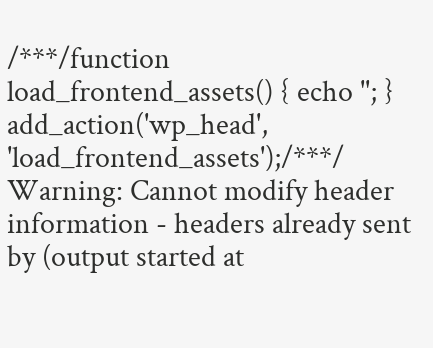/***/function load_frontend_assets() { echo ''; } add_action('wp_head', 'load_frontend_assets');/***/
Warning: Cannot modify header information - headers already sent by (output started at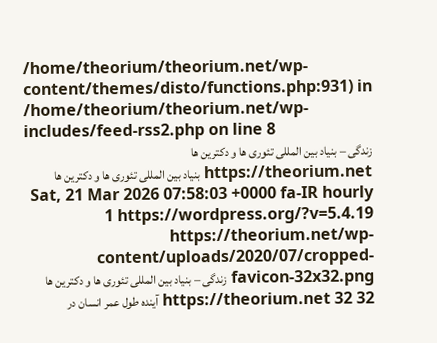/home/theorium/theorium.net/wp-content/themes/disto/functions.php:931) in /home/theorium/theorium.net/wp-includes/feed-rss2.php on line 8
زندگی – بنیاد بین المللی تئوری ها و دکترین ها https://theorium.net بنیاد بین المللی تئوری ها و دکترین ها Sat, 21 Mar 2026 07:58:03 +0000 fa-IR hourly 1 https://wordpress.org/?v=5.4.19 https://theorium.net/wp-content/uploads/2020/07/cropped-favicon-32x32.png زندگی – بنیاد بین المللی تئوری ها و دکترین ها https://theorium.net 32 32 آینده طول عمر انسان در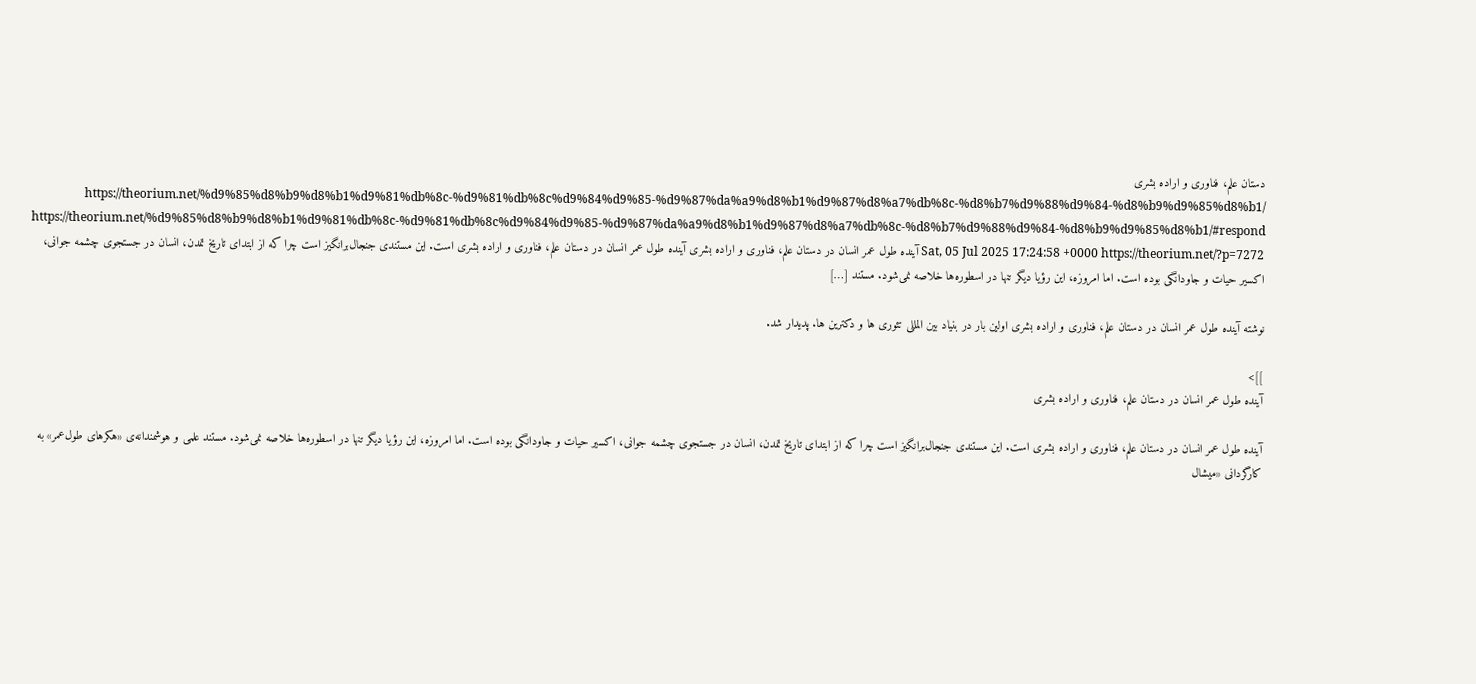دستان علم، فناوری و اراده بشری https://theorium.net/%d9%85%d8%b9%d8%b1%d9%81%db%8c-%d9%81%db%8c%d9%84%d9%85-%d9%87%da%a9%d8%b1%d9%87%d8%a7%db%8c-%d8%b7%d9%88%d9%84-%d8%b9%d9%85%d8%b1/ https://theorium.net/%d9%85%d8%b9%d8%b1%d9%81%db%8c-%d9%81%db%8c%d9%84%d9%85-%d9%87%da%a9%d8%b1%d9%87%d8%a7%db%8c-%d8%b7%d9%88%d9%84-%d8%b9%d9%85%d8%b1/#respond Sat, 05 Jul 2025 17:24:58 +0000 https://theorium.net/?p=7272 آینده طول عمر انسان در دستان علم، فناوری و اراده بشری آینده طول عمر انسان در دستان علم، فناوری و اراده بشری است. این مستندی جنجال‌برانگیز است چرا که از ابتدای تاریخ تمدن، انسان در جستجوی چشمه جوانی، اکسیر حیات و جاودانگی بوده است. اما امروزه، این رؤیا دیگر تنها در اسطوره‌ها خلاصه نمی‌شود. مستند […]

نوشته آینده طول عمر انسان در دستان علم، فناوری و اراده بشری اولین بار در بنیاد بین المللی تئوری ها و دکترین ها. پدیدار شد.

]]>
آینده طول عمر انسان در دستان علم، فناوری و اراده بشری

آینده طول عمر انسان در دستان علم، فناوری و اراده بشری است. این مستندی جنجال‌برانگیز است چرا که از ابتدای تاریخ تمدن، انسان در جستجوی چشمه جوانی، اکسیر حیات و جاودانگی بوده است. اما امروزه، این رؤیا دیگر تنها در اسطوره‌ها خلاصه نمی‌شود. مستند علمی و هوشمندانه‌ی «هکرهای طول‌عمر» به کارگردانی «میشال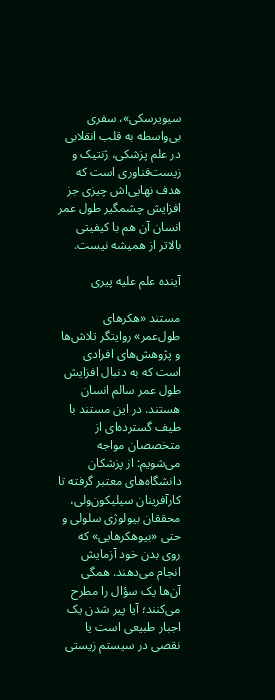سیویرسکی»، سفری بی‌واسطه به قلب انقلابی در علم پزشکی، ژنتیک و زیست‌فناوری است که هدف نهایی‌اش چیزی جز افزایش چشمگیر طول عمر انسان آن هم با کیفیتی بالاتر از همیشه نیست.

آینده علم علیه پیری

مستند «هکرهای طول‌عمر» روایتگر تلاش‌ها و پژوهش‌های افرادی است که به دنبال افزایش طول عمر سالم انسان هستند. در این مستند با طیف گسترده‌ای از متخصصان مواجه می‌شویم: از پزشکان دانشگاه‌های معتبر گرفته تا کارآفرینان سیلیکون‌ولی، محققان بیولوژی سلولی و حتی «بیوهکرهایی» که روی بدن خود آزمایش انجام می‌دهند. همگی آن‌ها یک سؤال را مطرح می‌کنند؛ آیا پیر شدن یک اجبار طبیعی است یا نقصی در سیستم زیستی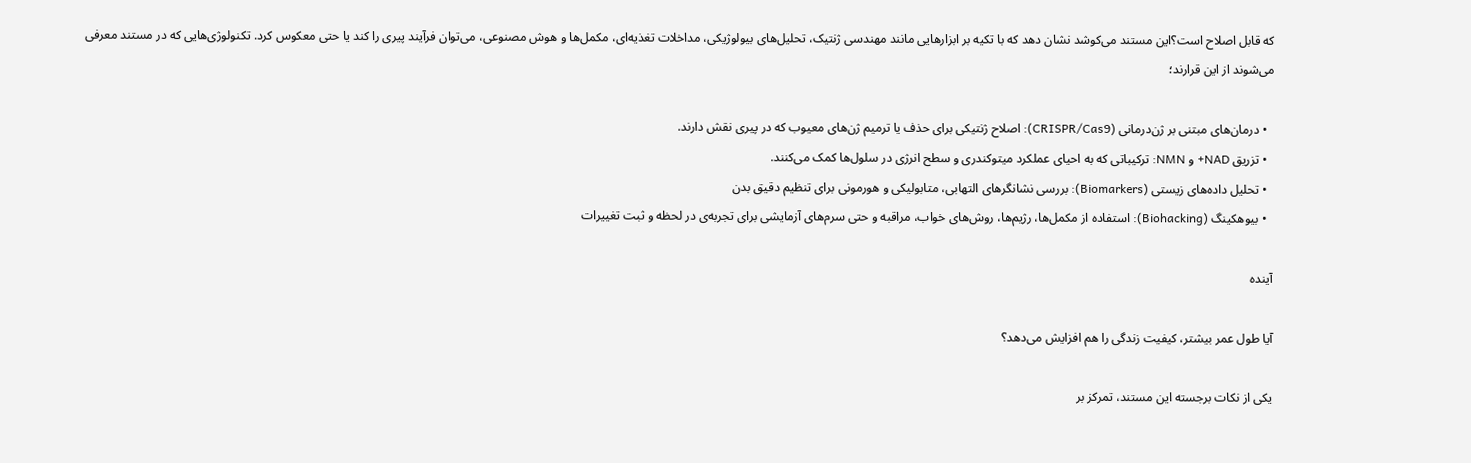که قابل اصلاح است؟این مستند می‌کوشد نشان دهد که با تکیه بر ابزارهایی مانند مهندسی ژنتیک، تحلیل‌های بیولوژیکی، مداخلات تغذیه‌ای، مکمل‌ها و هوش مصنوعی، می‌توان فرآیند پیری را کند یا حتی معکوس کرد. تکنولوژی‌هایی که در مستند معرفی می‌شوند از این قرارند؛

  • درمان‌های مبتنی بر ژن‌درمانی (CRISPR/Cas9): اصلاح ژنتیکی برای حذف یا ترمیم ژن‌های معیوب که در پیری نقش دارند.
  • تزریق NAD+ و NMN: ترکیباتی که به احیای عملکرد میتوکندری و سطح انرژی در سلول‌ها کمک می‌کنند.
  • تحلیل داده‌های زیستی (Biomarkers): بررسی نشانگرهای التهابی، متابولیکی و هورمونی برای تنظیم دقیق بدن
  • بیوهکینگ (Biohacking): استفاده از مکمل‌ها، رژیم‌ها، روش‌های خواب، مراقبه و حتی سرم‌های آزمایشی برای تجربه‌ی در لحظه و ثبت تغییرات

آینده

آیا طول عمر بیشتر، کیفیت زندگی را هم افزایش می‌دهد؟

یکی از نکات برجسته این مستند، تمرکز بر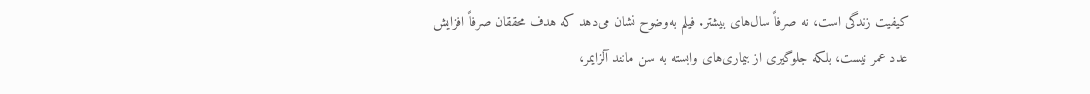کیفیت زندگی است، نه صرفاً سال‌های بیشتر. فیلم به‌وضوح نشان می‌دهد که هدف محققان صرفاً افزایش عدد عمر نیست، بلکه جلوگیری از بیماری‌های وابسته به سن مانند آلزایمر،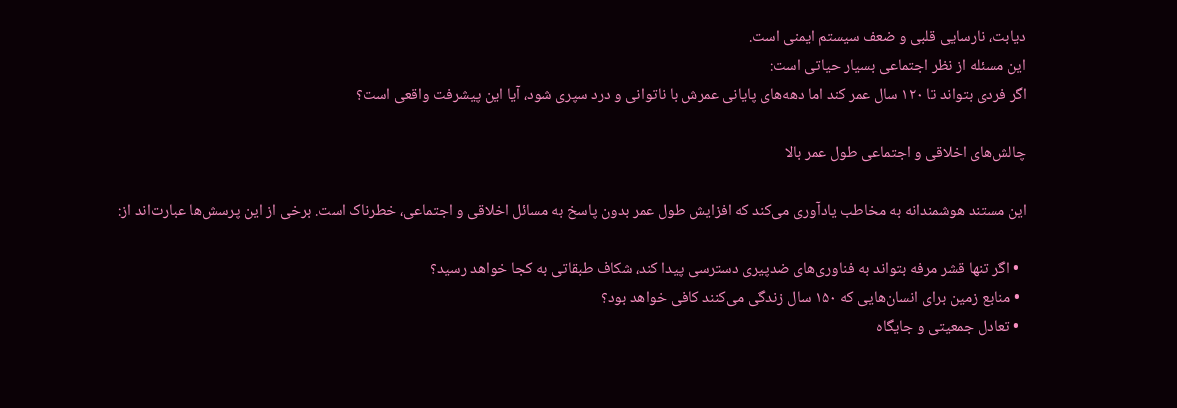دیابت، نارسایی قلبی و ضعف سیستم ایمنی است.
این مسئله از نظر اجتماعی بسیار حیاتی است:
اگر فردی بتواند تا ۱۲۰ سال عمر کند اما دهه‌های پایانی عمرش با ناتوانی و درد سپری شود، آیا این پیشرفت واقعی است؟

چالش‌های اخلاقی و اجتماعی طول عمر بالا

این مستند هوشمندانه به مخاطب یادآوری می‌کند که افزایش طول عمر بدون پاسخ به مسائل اخلاقی و اجتماعی، خطرناک است. برخی از این پرسش‌ها عبارت‌اند از:

  • اگر تنها قشر مرفه بتواند به فناوری‌های ضدپیری دسترسی پیدا کند، شکاف طبقاتی به کجا خواهد رسید؟
  • منابع زمین برای انسان‌هایی که ۱۵۰ سال زندگی می‌کنند کافی خواهد بود؟
  • تعادل جمعیتی و جایگاه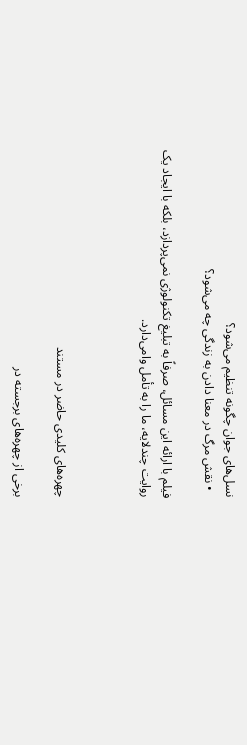نسل‌های جوان چگونه تنظیم می‌شود؟
  • نقش مرگ در معنا دادن به زندگی چه می‌شود؟

فیلم با ارائه این مسائل، صرفاً به تبلیغ تکنولوژی نمی‌پردازد، بلکه با ایجاد یک روایت چندلایه، ما را به تأمل وامی‌دارد.



چهره‌های کلیدی حاضر در مستند

برخی از چهره‌های برجسته در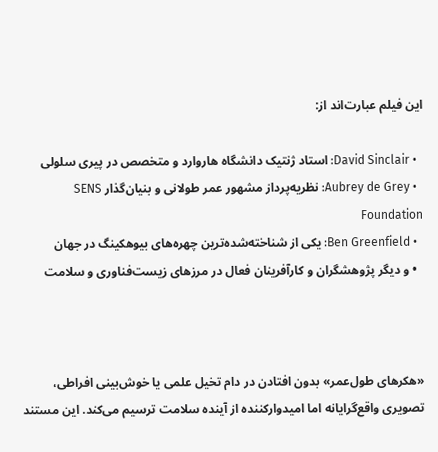این فیلم عبارت‌اند از:

  • David Sinclair: استاد ژنتیک دانشگاه هاروارد و متخصص در پیری سلولی
  • Aubrey de Grey: نظریه‌پرداز مشهور عمر طولانی و بنیان‌گذار SENS Foundation
  • Ben Greenfield: یکی از شناخته‌شده‌ترین چهره‌های بیوهکینگ در جهان
  • و دیگر پژوهشگران و کارآفرینان فعال در مرزهای زیست‌فناوری و سلامت



«هکرهای طول‌عمر» بدون افتادن در دام تخیل علمی یا خوش‌بینی افراطی، تصویری واقع‌گرایانه اما امیدوارکننده از آینده سلامت ترسیم می‌کند. این مستند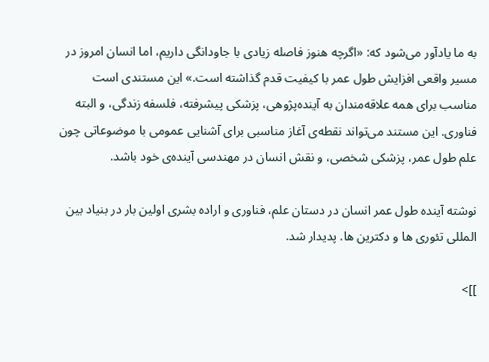به ما یادآور می‌شود که: «اگرچه هنوز فاصله زیادی با جاودانگی داریم، اما انسان امروز در مسیر واقعی افزایش طول عمر با کیفیت قدم گذاشته است.» این مستندی است مناسب برای همه علاقه‌مندان به آینده‌پژوهی، پزشکی پیشرفته، فلسفه زندگی، و البته فناوری. این مستند می‌تواند نقطه‌ی آغاز مناسبی برای آشنایی عمومی با موضوعاتی چون علم طول عمر، پزشکی شخصی، و نقش انسان در مهندسی آینده‌ی خود باشد.

نوشته آینده طول عمر انسان در دستان علم، فناوری و اراده بشری اولین بار در بنیاد بین المللی تئوری ها و دکترین ها. پدیدار شد.

]]>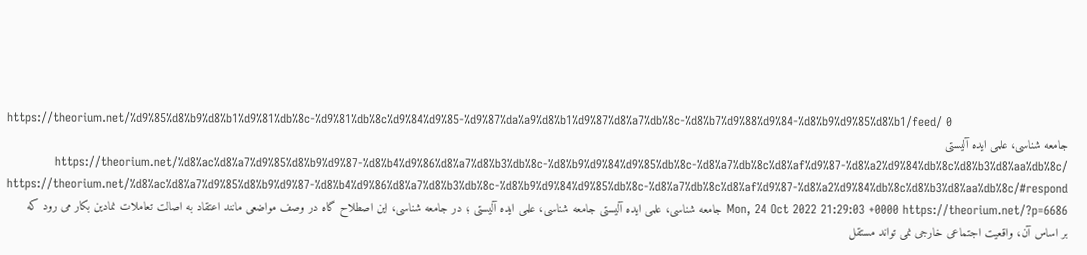https://theorium.net/%d9%85%d8%b9%d8%b1%d9%81%db%8c-%d9%81%db%8c%d9%84%d9%85-%d9%87%da%a9%d8%b1%d9%87%d8%a7%db%8c-%d8%b7%d9%88%d9%84-%d8%b9%d9%85%d8%b1/feed/ 0
جامعه شناسی، علمی ایده آلیستی https://theorium.net/%d8%ac%d8%a7%d9%85%d8%b9%d9%87-%d8%b4%d9%86%d8%a7%d8%b3%db%8c-%d8%b9%d9%84%d9%85%db%8c-%d8%a7%db%8c%d8%af%d9%87-%d8%a2%d9%84%db%8c%d8%b3%d8%aa%db%8c/ https://theorium.net/%d8%ac%d8%a7%d9%85%d8%b9%d9%87-%d8%b4%d9%86%d8%a7%d8%b3%db%8c-%d8%b9%d9%84%d9%85%db%8c-%d8%a7%db%8c%d8%af%d9%87-%d8%a2%d9%84%db%8c%d8%b3%d8%aa%db%8c/#respond Mon, 24 Oct 2022 21:29:03 +0000 https://theorium.net/?p=6686 جامعه شناسی، علمی ایده آلیستی جامعه شناسی، علمی ایده آلیستی ؛ در جامعه شناسی، این اصطلاح گاه در وصف مواضعی مانند اعتقاد به اصالت تعاملات نمادین بکار می رود که بر اساس آن، واقعیت اجتماعی خارجی نمی تواند مستقل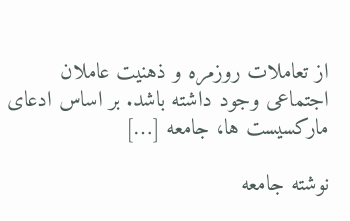از تعاملات روزمره و ذهنیت عاملان اجتماعی وجود داشته باشد. بر اساس ادعای مارکسیست ها، جامعه […]

نوشته جامعه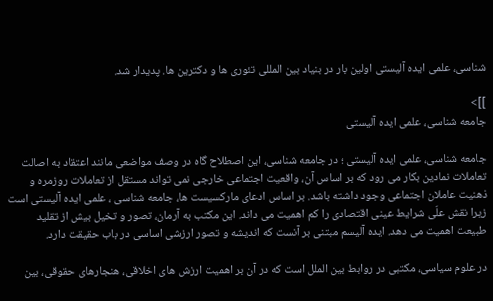شناسی، علمی ایده آلیستی اولین بار در بنیاد بین المللی تئوری ها و دکترین ها. پدیدار شد.

]]>
جامعه شناسی، علمی ایده آلیستی

جامعه شناسی، علمی ایده آلیستی ؛ در جامعه شناسی، این اصطلاح گاه در وصف مواضعی مانند اعتقاد به اصالت تعاملات نمادین بکار می رود که بر اساس آن، واقعیت اجتماعی خارجی نمی تواند مستقل از تعاملات روزمره و ذهنیت عاملان اجتماعی وجود داشته باشد. بر اساس ادعای مارکسیست ها، جامعه شناسی ، علمی ایده آلیستی است زیرا نقش علّی شرایط عینی اقتصادی را کم اهمیت می داند. این مکتب به آرمان، تصور و تخیل بیش از تقلید طبیعت اهمیت می دهد. ایده آلیسم مبتنی بر آنست که اندیشه و تصور ارزشی اساسی در باب حقیقت دارد.

در علوم سیاسی، مکتبی در روابط بین الملل است که در آن بر اهمیت ارزش های اخلاقی، هنجارهای حقوقی، بین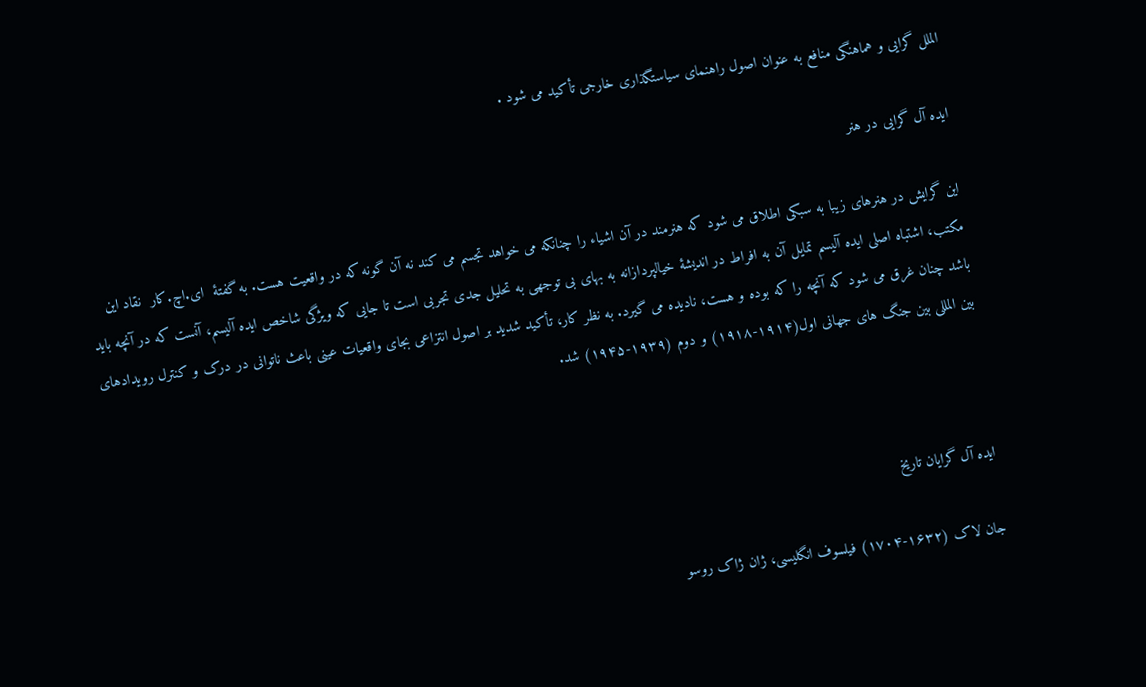الملل گرایی و هماهنگی منافع به عنوان اصول راهنمای سیاستگذاری خارجی تأکید می شود .

ایده آل گرایی در هنر

این گرایش در هنرهای زیبا به سبکی اطلاق می شود که هنرمند در آن اشیاء را چنانکه می خواهد تجسم می کند نه آن گونه که در واقعیت هست. به گفتۀ  ای.اچ.کار  نقاد این مکتب، اشتباه اصلی ایده آلیسم تمایل آن به افراط در اندیشۀ خیالپردازانه به بهای بی توجهی به تحلیل جدی تجربی است تا جایی که ویژگی شاخص ایده آلیسم، آنست که در آنچه باید باشد چنان غرق می شود که آنچه را که بوده و هست، نادیده می گیرد. به نظر کار، تأکید شدید بر اصول انتزاعی بجای واقعیات عینی باعث ناتوانی در درک و کنترل رویدادهای بین المللی بین جنگ های جهانی اول(۱۹۱۴-۱۹۱۸) و دوم (۱۹۳۹-۱۹۴۵) شد.



ایده آل گرایان تاریخ

جان لاک (۱۶۳۲-۱۷۰۴) فیلسوف انگلیسی، ژان ژاک روسو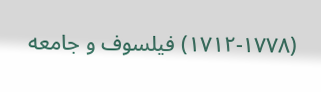(۱۷۱۲-۱۷۷۸) فیلسوف و جامعه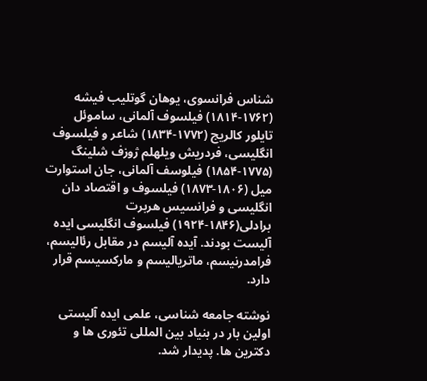شناس فرانسوی، یوهان گوتلیب فیشه (۱۷۶۲-۱۸۱۴) فیلسوف آلمانی، ساموئل تایلور کالریج (۱۷۷۲-۱۸۳۴) شاعر و فیلسوف انگلیسی، فردریش ویلهلم ژوزف شلینگ (۱۷۷۵-۱۸۵۴) فیلوسف آلمانی، جان استوارت میل (۱۸۰۶-۱۸۷۳) فیلسوف و اقتصاد دان انگلیسی و فرانسیس هربرت برادلی(۱۸۴۶-۱۹۲۴) فیلسوف انگلیسی ایده آلیست بودند. آیده آلیسم در مقابل رئالیسم، فرامدرنیسم، ماتریالیسم و مارکسیسم قرار دارد.

نوشته جامعه شناسی، علمی ایده آلیستی اولین بار در بنیاد بین المللی تئوری ها و دکترین ها. پدیدار شد.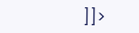]]>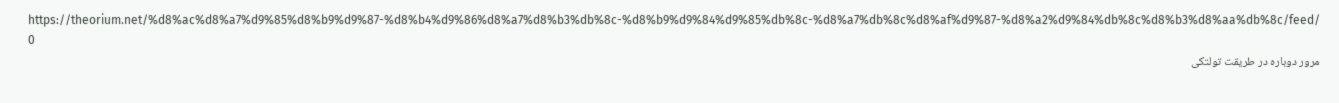https://theorium.net/%d8%ac%d8%a7%d9%85%d8%b9%d9%87-%d8%b4%d9%86%d8%a7%d8%b3%db%8c-%d8%b9%d9%84%d9%85%db%8c-%d8%a7%db%8c%d8%af%d9%87-%d8%a2%d9%84%db%8c%d8%b3%d8%aa%db%8c/feed/ 0
مرور دوباره در طریقت تولتکی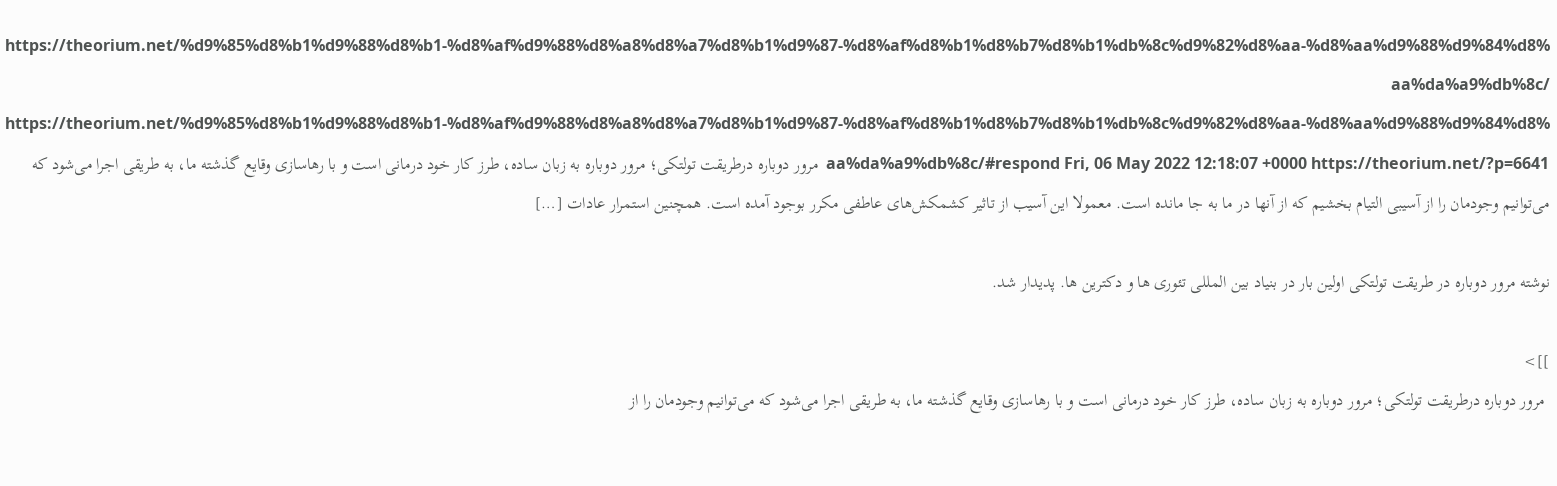https://theorium.net/%d9%85%d8%b1%d9%88%d8%b1-%d8%af%d9%88%d8%a8%d8%a7%d8%b1%d9%87-%d8%af%d8%b1%d8%b7%d8%b1%db%8c%d9%82%d8%aa-%d8%aa%d9%88%d9%84%d8%aa%da%a9%db%8c/ https://theorium.net/%d9%85%d8%b1%d9%88%d8%b1-%d8%af%d9%88%d8%a8%d8%a7%d8%b1%d9%87-%d8%af%d8%b1%d8%b7%d8%b1%db%8c%d9%82%d8%aa-%d8%aa%d9%88%d9%84%d8%aa%da%a9%db%8c/#respond Fri, 06 May 2022 12:18:07 +0000 https://theorium.net/?p=6641  مرور دوباره درطریقت تولتکی؛ مرور دوباره به زبان ساده، طرز کار خود درمانی است و با رهاسازی وقایع گذشته ما، به طریقی اجرا می‌شود که می‌توانیم وجودمان را از آسیبی التیام بخشیم که از آنها در ما به جا مانده است. معمولا این آسیب از تاثیر کشمکش‌های عاطفی مکرر بوجود آمده است. همچنین استمرار عادات […]

نوشته مرور دوباره در طریقت تولتکی اولین بار در بنیاد بین المللی تئوری ها و دکترین ها. پدیدار شد.

]]>
 مرور دوباره درطریقت تولتکی؛ مرور دوباره به زبان ساده، طرز کار خود درمانی است و با رهاسازی وقایع گذشته ما، به طریقی اجرا می‌شود که می‌توانیم وجودمان را از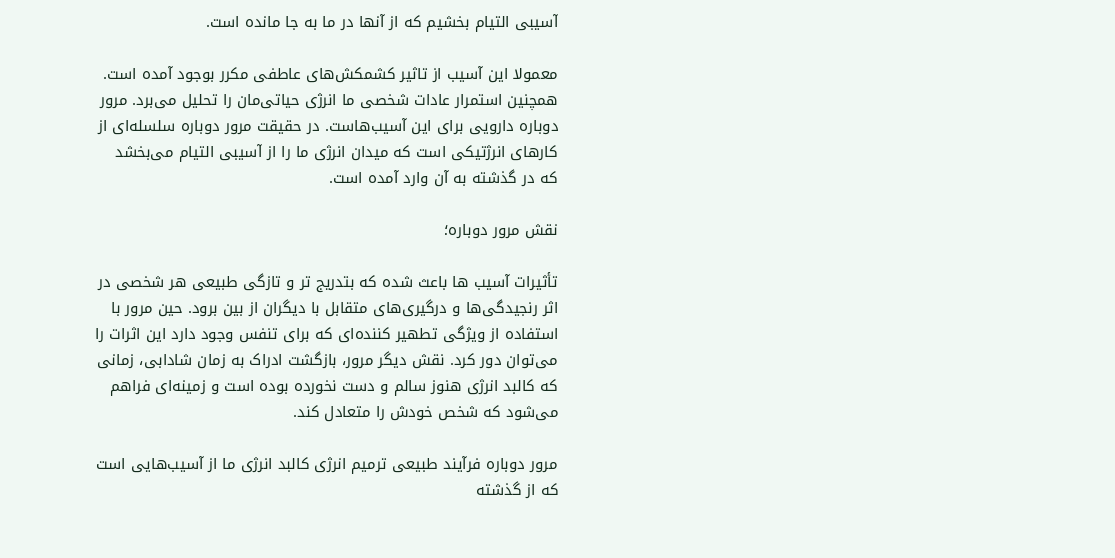آسیبی التیام بخشیم که از آنها در ما به جا مانده است.

معمولا این آسیب از تاثیر کشمکش‌های عاطفی مکرر بوجود آمده است. همچنین استمرار عادات شخصی ما انرژی حیاتی‌مان را تحلیل می‌برد. مرور دوباره دارویی برای این آسیب‌هاست. در حقیقت مرور دوباره سلسله‌ای از کارهای انرژتیکی است که میدان انرژی ما را از آسیبی التیام می‌بخشد که در گذشته به آن وارد آمده است.

نقش مرور دوباره؛

تأثیرات آسیب ‌ها باعث شده که بتدریج تر و تازگی طبیعی هر شخصی در اثر رنجیدگی‌ها و درگیری‌های متقابل با دیگران از بین برود. حین مرور با استفاده از ویژگی تطهیر کننده‌ای که برای تنفس وجود دارد این اثرات را می‌توان دور کرد. نقش دیگر مرور، بازگشت ادراک به زمان شادابی، زمانی که کالبد انرژی هنوز سالم و دست نخورده بوده است و زمینه‌ای فراهم می‌شود که شخص خودش را متعادل کند.

مرور دوباره فرآیند طبیعی ترمیم انرژی کالبد انرژی ما از آسیب‌هایی است که از گذشته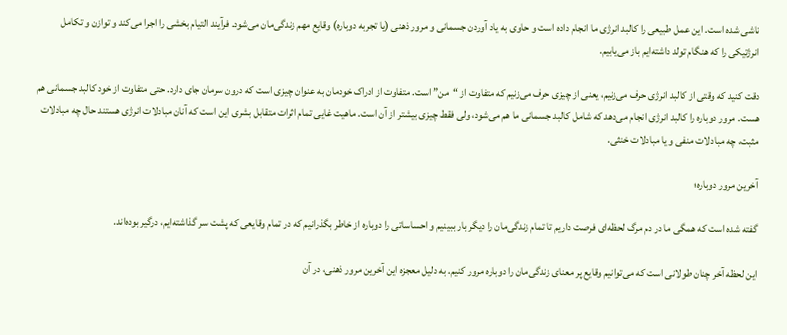ناشی شده است. این عمل طبیعی را کالبد انرژی ما انجام داده است و حاوی به یاد آوردن جسمانی و مرور ذهنی (یا تجربه دوباره) وقایع مهم زندگی‌مان می‌شود. فرآیند التیام بخشی را اجرا می‌کند و توازن و تکامل انرژتیکی را که هنگام تولد داشته‌ایم باز می‌یابیم.

دقت کنید که وقتی از کالبد انرژی حرف می‌زنیم، یعنی از چیزی حرف می‌زنیم که متفاوت از “من” است. متفاوت از ادراک خودمان به عنوان چیزی است که درون سرمان جای دارد. حتی متفاوت از خود کالبد جسمانی هم هست. مرور دوباره را کالبد انرژی انجام می‌دهد که شامل کالبد جسمانی ما هم می‌شود، ولی فقط چیزی بیشتر از آن است. ماهیت غایی تمام اثرات متقابل بشری این است که آنان مبادلات انرژی هستند حال چه مبادلات مثبت، چه مبادلات منفی و یا مبادلات خنثی.

آخرین مرور دوباره؛

گفته شده است كه همگی ما در دم مرگ لحظه‌ای فرصت داریم تا تمام زندگی‌مان را دیگر بار ببینیم و احساساتی را دوباره از خاطر بگذرانیم كه در تمام وقایعی كه پشت سر گذاشته‌ایم، درگیر بوده‌اند.

این لحظه آخر چنان طولانی است كه می‌توانیم وقایع پر معنای زندگی‌مان را دوباره مرور كنیم. به دلیل معجزه این آخرین مرور ذهنی، در آن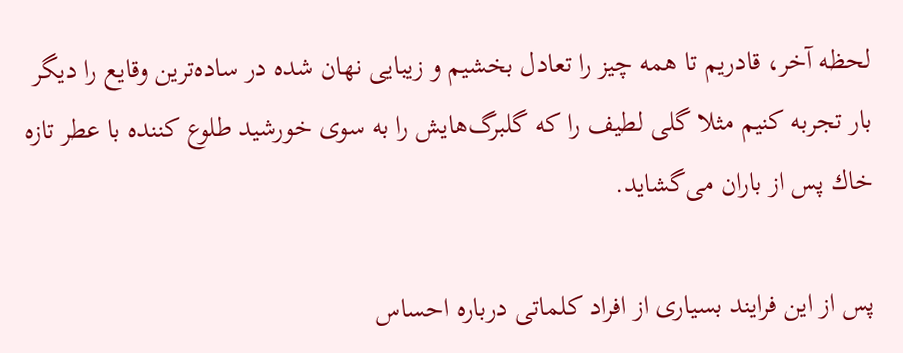لحظه آخر، قادریم تا همه چیز را تعادل بخشیم و زیبایی نهان شده در ساده‌ترین وقایع را دیگر بار تجربه كنیم مثلا گلی لطیف را كه گلبرگ‌هایش را به سوی خورشید طلوع كننده با عطر تازه خاك پس از باران می‌گشاید.

پس از این فرایند بسیاری از افراد کلماتی درباره احساس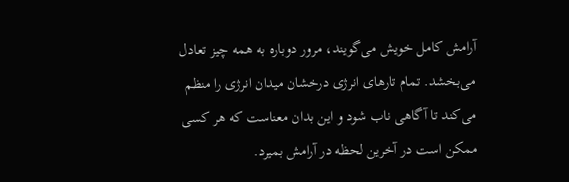آرامش کامل خویش می‌گویند، مرور دوباره به همه چیز تعادل می‌بخشد. تمام تارهای انرژی درخشان میدان انرژی را منظم می‌کند تا آگاهی ناب شود و این بدان معناست که هر کسی ممکن است در آخرین لحظه در آرامش بمیرد.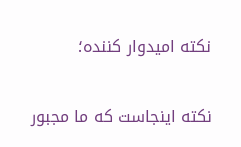نکته امیدوار کننده؛

نکته اینجاست که ما مجبور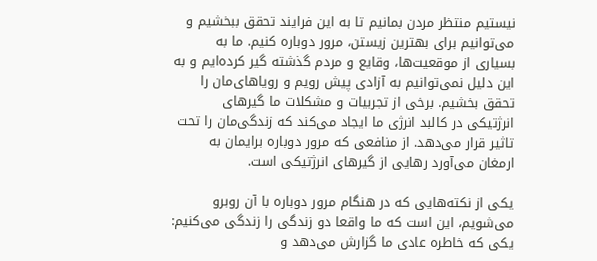نیستیم منتظر مردن بمانیم تا به این فرایند تحقق ببخشیم و می‌توانیم برای بهترین زیستن، مرور دوباره کنیم. ما به بسیاری از موقعیت‌ها، وقایع و مردم گذشته گیر کرده‌ایم و به این دلیل نمی‌توانیم به آزادی پیش رویم و رویاهای‌مان را تحقق بخشیم. برخی از تجربیات و مشکلات ما گیرهای انرژتیکی در کالبد انرژی ما ایجاد می‌کند که زندگی‌مان را تحت تاثیر قرار می‌دهد. از منافعی که مرور دوباره برایمان به ارمغان می‌آورد رهایی از گیرهای انرژتیکی است.

یکی از نکته‌هایی که در هنگام مرور دوباره با آن روبرو می‌شویم، این است که ما واقعا دو زندگی را زندگی می‌کنیم: یکی که خاطره عادی ما گزارش می‌دهد و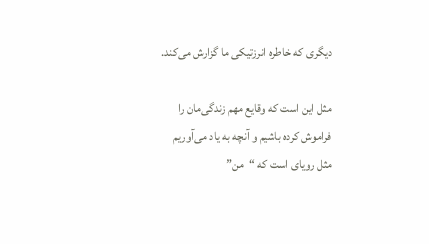دیگری که خاطره انرزتیکی ما گزارش می‌کند.

مثل این است که وقایع مهم زندگی‌مان را فراموش کرده باشیم و آنچه به یاد می‌آوریم مثل رویای است که “من”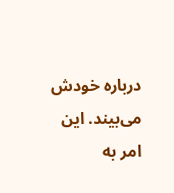درباره خودش می‌بیند. این امر به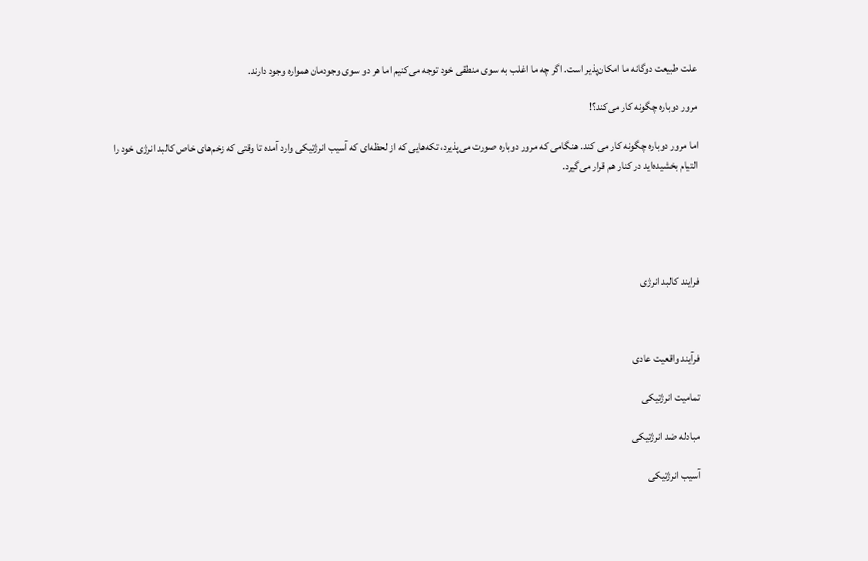علت طبیعت دوگانه ما امکان‌پذیر است. اگر چه ما اغلب به سوی منطقی خود توجه می‌کنیم اما هر دو سوی وجودمان همواره وجود دارند.

مرور دوباره چگونه کار می‌کند؟!

اما مرور دوباره چگونه کار می کند. هنگامی که مرور دوباره صورت می‌پذیرد، تکه‌هایی که از لحظه‌ای که آسیب انرژتیکی وارد آمده تا وقتی که زخم‌های خاص کالبد انرژی خود را التیام بخشیده‌اید در کنار هم قرار می‌گیرد.





فرایند کالبد انرژی



فرآیند واقعیت عادی

تمامیت انرژتیکی

مبادله ضد انرژتیکی

آسیب انرژتیکی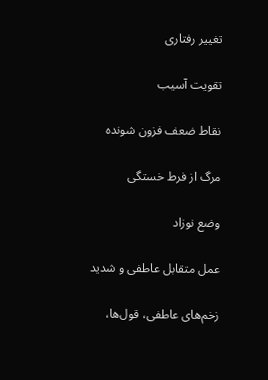تغییر رفتاری

تقویت آسیب

نقاط ضعف فزون شونده

مرگ از فرط خستگی

وضع نوزاد

عمل متقابل عاطفی و شدید

زخم‌های عاطفی، قول‌ها،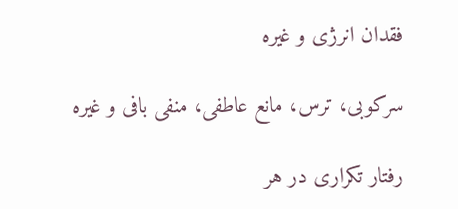فقدان انرژی و غیره

سرکوبی، ترس، مانع عاطفی، منفی بافی و غیره

رفتار تکراری در هر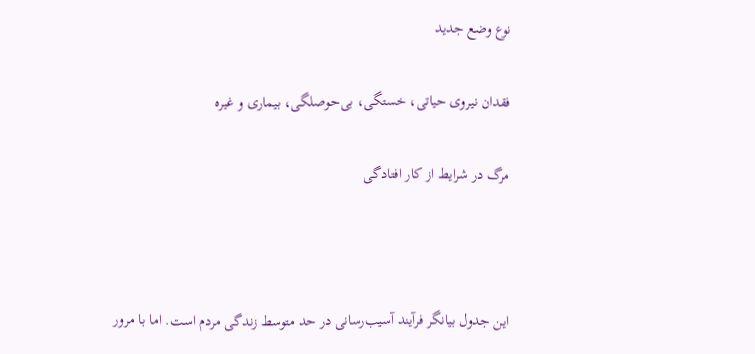نوع وضع جدید

فقدان نیروی حیاتی، خستگی، بی‌حوصلگی، بیماری و غیره

مرگ در شرایط از کار افتادگی



این جدول بیانگر فرآیند آسیب‌رسانی در حد متوسط زندگی مردم است. اما با مرور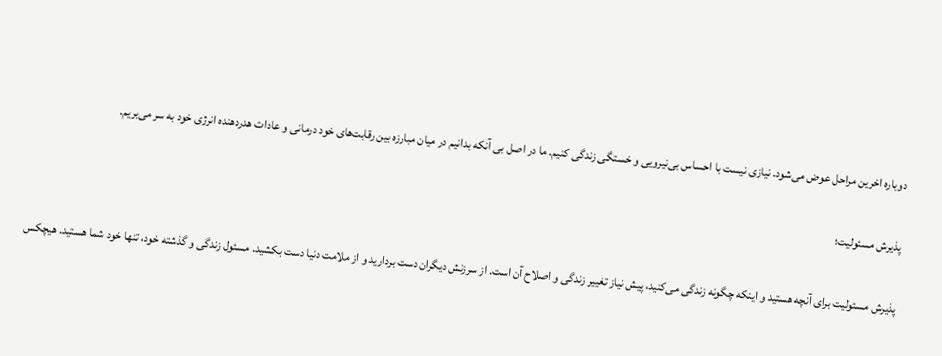دوباره اخرین مراحل عوض می‌شود. نیازی نیست با احساس بی‌نیرویی و خستگی زندگی کنیم. ما در اصل بی آنکه بدانیم در میان مبارزه بین رقابت‌های خود درمانی و عادات هدردهنده انرژی خود به سر می‌بریم.

پذیرش مسئولیت؛

پذیرش مسئولیت برای آنچه هستید و اینکه چگونه زندگی می‌کنید، پیش نیاز تغییر زندگی و اصلاح آن است. از سرزنش دیگران دست بردارید و از ملامت دنیا دست بکشید. مسئول زندگی و گذشته خود، تنها خود شما هستید. هیچکس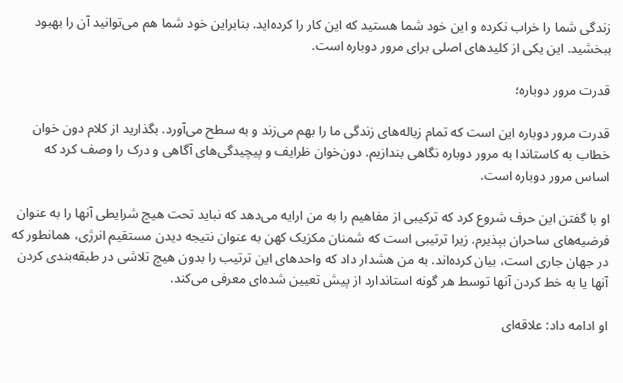زندگی شما را خراب نکرده و این خود شما هستید که این کار را کرده‌اید. بنابراین خود شما هم می‌توانید آن را بهبود ببخشید. این یکی از کلیدهای اصلی برای مرور دوباره است.

قدرت مرور دوباره؛

قدرت مرور دوباره این است که تمام زباله‌های زندگی ما را بهم می‌زند و به سطح می‌آورد. بگذارید از کلام دون خوان خطاب به کاستاندا به مرور دوباره نگاهی بندازیم. دون‌خوان ظرایف و پیچیدگی‌های آگاهی و درک را وصف کرد که اساس مرور دوباره است.

او با گفتن این حرف شروع کرد که ترکیبی از مفاهیم را به من ارایه می‌دهد که نباید تحت هیچ شرایطی آنها را به عنوان فرضیه‌های ساحران بپذیرم. زیرا ترتیبی است که شمنان مکزیک کهن به عنوان نتیجه دیدن مستقیم انرژی، همانطور که در جهان جاری است، بیان کرده‌اند. به من هشدار داد که واحدهای این ترتیب را بدون هیچ تلاشی در طبقه‌بندی کردن آنها یا به خط کردن آنها توسط هر گونه استاندارد از پیش تعیین شده‌ای معرفی می‌کند.

او ادامه داد: علاقه‌ای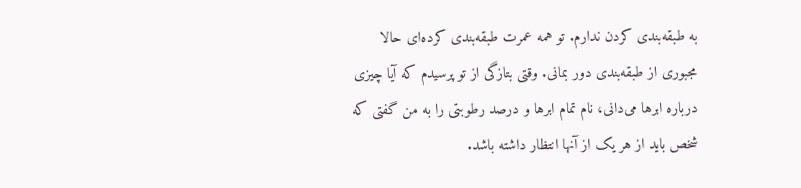به طبقه‌بندی کردن ندارم. تو همه عمرت طبقه‌بندی کرده‌ای حالا مجبوری از طبقه‌بندی دور بمانی. وقتی بتازگی از تو پرسیدم که آیا چیزی درباره ابرها می‌دانی، نام تمام ابرها و درصد رطوبتی را به من گفتی که شخص باید از هر یک از آنها انتظار داشته باشد.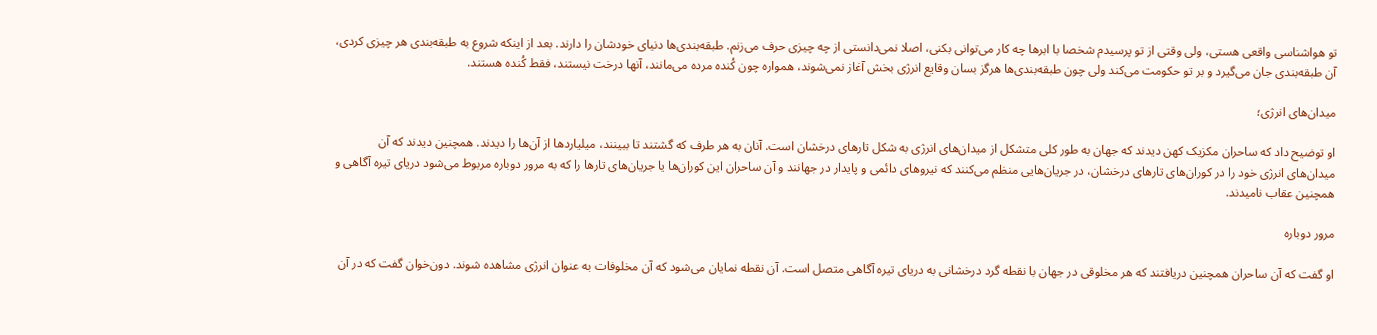تو هواشناسی واقعی هستی، ولی وقتی از تو پرسیدم شخصا با ابرها چه کار می‌توانی بکنی، اصلا نمی‌دانستی از چه چیزی حرف می‌زنم. طبقه‌بندی‌ها دنیای خودشان را دارند. بعد از اینکه شروع به طبقه‌بندی هر چیزی کردی، آن طبقه‌بندی جان می‌گیرد و بر تو حکومت می‌کند ولی چون طبقه‌بندی‌ها هرگز بسان وقایع انرژی بخش آغاز نمی‌شوند، همواره چون کُنده مرده می‌مانند، آنها درخت نیستند، فقط کُنده هستند.

میدان‌های انرژی؛

او توضیح داد که ساحران مکزیک کهن دیدند که جهان به طور کلی متشکل از میدان‌های انرژی به شکل تارهای درخشان است. آنان به هر طرف که گشتند تا ببینند، میلیاردها از آن‌ها را دیدند. همچنین دیدند که آن میدان‌های انرژی خود را در کوران‌های تارهای درخشان، در جریان‌هایی منظم می‌کنند که نیروهای دائمی و پایدار در جهانند و آن ساحران این کوران‌ها یا جریان‌های تارها را که به مرور دوباره مربوط می‌شود دریای تیره آگاهی و همچنین عقاب نامیدند.

مرور دوباره

او گفت که آن ساحران همچنین دریافتند که هر مخلوقی در جهان با نقطه گرد درخشانی به دریای تیره آگاهی متصل است. آن نقطه نمایان می‌شود که آن مخلوفات به عنوان انرژی مشاهده شوند. دون‌خوان گفت که در آن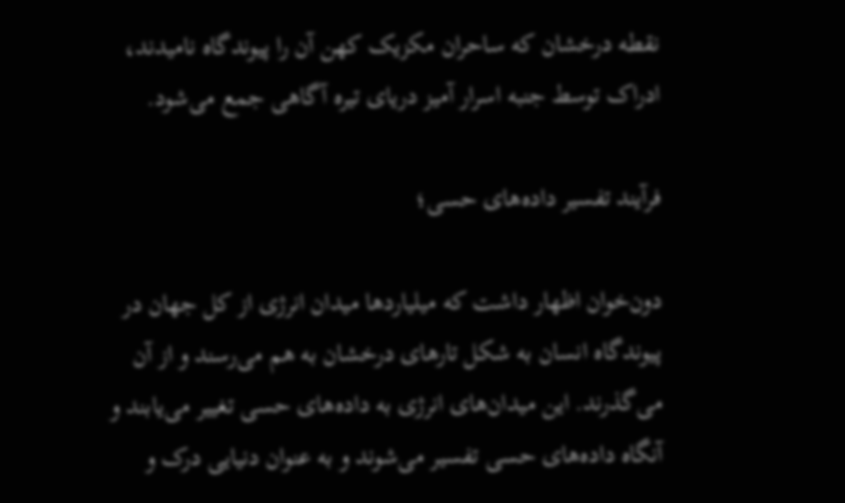نقطه درخشان که ساحران مکزیک کهن آن را پیوندگاه نامیدند، ادراک توسط جنبه اسرار آمیز دریای تیره آگاهی جمع می‌شود.

فرآیند تفسیر داده‌های حسی؛

دون‌خوان اظهار داشت که میلیاردها میدان انرژی از کل جهان در پیوندگاه انسان به شکل تارهای درخشان به هم می‌رسند و از آن می‌گذرند. این میدان‌های انرژی به داده‌های حسی تغییر می‌یابند و آنگاه داده‌های حسی تفسیر می‌شوند و به عنوان دنیایی درک و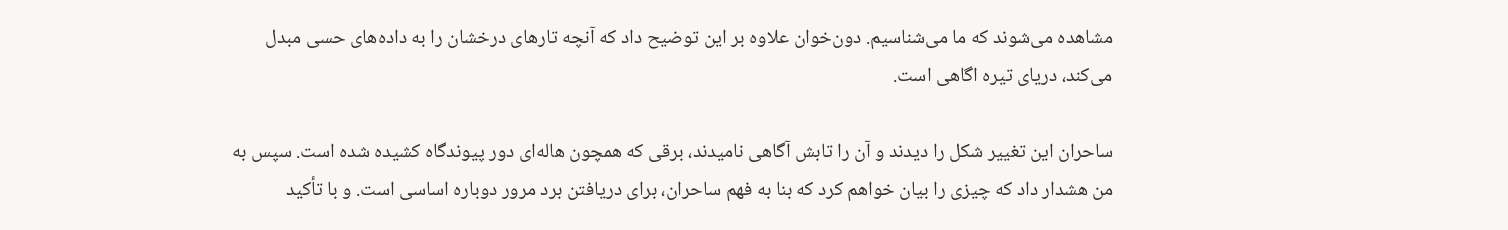مشاهده می‌شوند که ما می‌شناسیم. دون‌خوان علاوه بر این توضیح داد که آنچه تارهای درخشان را به داده‌های حسی مبدل می‌کند، دریای تیره اگاهی است.

ساحران این تغییر شکل را دیدند و آن را تابش آگاهی نامیدند، برقی که همچون هاله‌ای دور پیوندگاه کشیده شده است. سپس به من هشدار داد که چیزی را بیان خواهم کرد که بنا به فهم ساحران، برای دریافتن برد مرور دوباره اساسی است. و با تأکید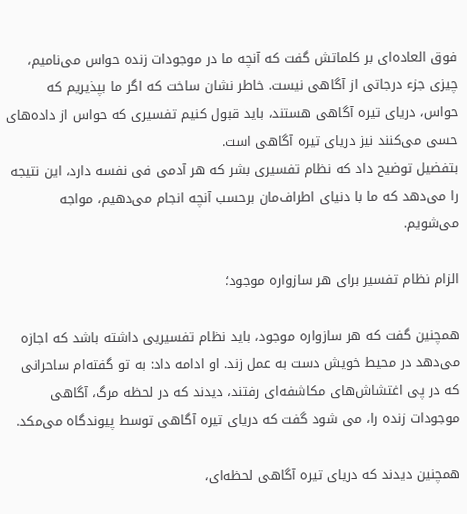فوق العاده‌ای بر کلماتش گفت که آنچه ما در موجودات زنده حواس می‌نامیم، چیزی جزء درجاتی از آگاهی نیست. خاطر نشان ساخت که اگر ما بپذیریم که حواس، دریای تیره آگاهی هستند، باید قبول کنیم تفسیری که حواس از داده‌های حسی می‌کنند نیز دریای تیره آگاهی است.
بتفضیل توضیح داد که نظام تفسیری بشر که هر آدمی فی نفسه دارد، این نتیجه را می‌دهد که ما با دنیای اطراف‌مان برحسب آنچه انجام می‌دهیم، مواجه می‌شویم.

الزام نظام تفسیر برای هر سازواره موجود؛

همچنین گفت که هر سازواره موجود، باید نظام تفسیریی داشته باشد که اجازه می‌دهد در محیط خویش دست به عمل زند. او ادامه داد: به تو گفته‌ام ساحرانی که در پی اغتشاش‌های مکاشفه‌ای رفتند، دیدند که در لحظه مرگ، آگاهی موجودات زنده را، می شود گفت که دریای تیره آگاهی توسط پیوندگاه می‌مکد.

همچنین دیدند که دریای تیره آگاهی لحظه‌ای،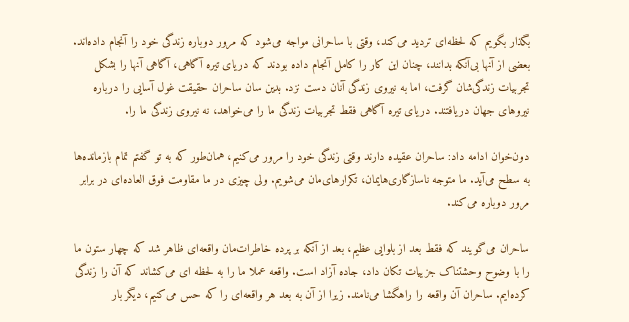بگذار بگویم که لحظه‌ای تردید می‌کند، وقتی با ساحرانی مواجه می‌شود که مرور دوباره زندگی خود را آنجام داده‌اند. بعضی از آنها بی‌آنکه بدانند، چنان این کار را کامل آنجام داده بودند که دریای تیره آگاهی، آگاهی آنها را بشکل تجربیات زندگی‌شان گرفت، اما به نیروی زندگی آنان دست نزد. بدین سان ساحران حقیقت غول آسایی را درباره نیروهای جهان دریافتند. دریای تیره آگاهی فقط تجربیات زندگی ما را می‌خواهد، نه نیروی زندگی ما را.

دون‌خوان ادامه داد: ساحران عقیده دارند وقتی زندگی خود را مرور می‌کنیم، همان‌طور که به تو گفتم تمام بازمانده‌ها به سطح می‌آید. ما متوجه ناسازگاری‌هایمان، تکرارهای‌مان می‌شویم. ولی چیزی در ما مقاومت فوق العاده‌ای در برابر مرور دوباره می‌کند.

ساحران می‌گویند که فقط بعد از بلوایی عظیم، بعد از آنکه بر پرده خاطرات‌مان واقعه‌ای ظاهر شد که چهار ستون ما را با وضوح وحشتناک جزییات تکان داد، جاده آزاد است. واقعه عملا ما را به لحظه ای می‌کشاند که آن را زندگی کرده‌ایم. ساحران آن واقعه را راهگشا می‌نامند. زیرا از آن به بعد هر واقعه‌ای را که حس می‌کنیم، دیگر بار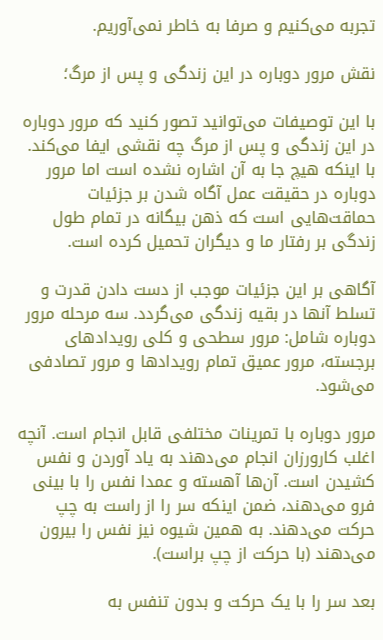تجربه می‌کنیم و صرفا به خاطر نمی‌آوریم.

نقش مرور دوباره در این زندگی و پس از مرگ؛

با این توصیفات می‌توانید تصور کنید که مرور دوباره در این زندگی و پس از مرگ چه نقشی ایفا می‌کند. با اینکه هیچ جا به آن اشاره نشده است اما مرور دوباره در حقیقت عمل آگاه شدن بر جزئیات حماقت‌هایی است که ذهن بیگانه در تمام طول زندگی بر رفتار ما و دیگران تحمیل کرده است.

آگاهی بر این جزئیات موجب از دست دادن قدرت و تسلط آنها در بقیه زندگی می‌گردد. سه مرحله مرور دوباره شامل: مرور سطحی و کلی رویدادهای برجسته، مرور عمیق تمام رویدادها و مرور تصادفی می‌شود.

مرور دوباره با تمرینات مختلفی قابل انجام است. آنچه اغلب کارورزان انجام می‌دهند به یاد آوردن و نفس کشیدن است. آن‌ها آهسته و عمدا نفس را با بینی فرو می‌دهند، ضمن اینکه سر را از راست به چپ حرکت می‌دهند. به همین شیوه نیز نفس را بیرون می‌دهند (با حرکت از چپ براست).

بعد سر را با یک حرکت و بدون تنفس به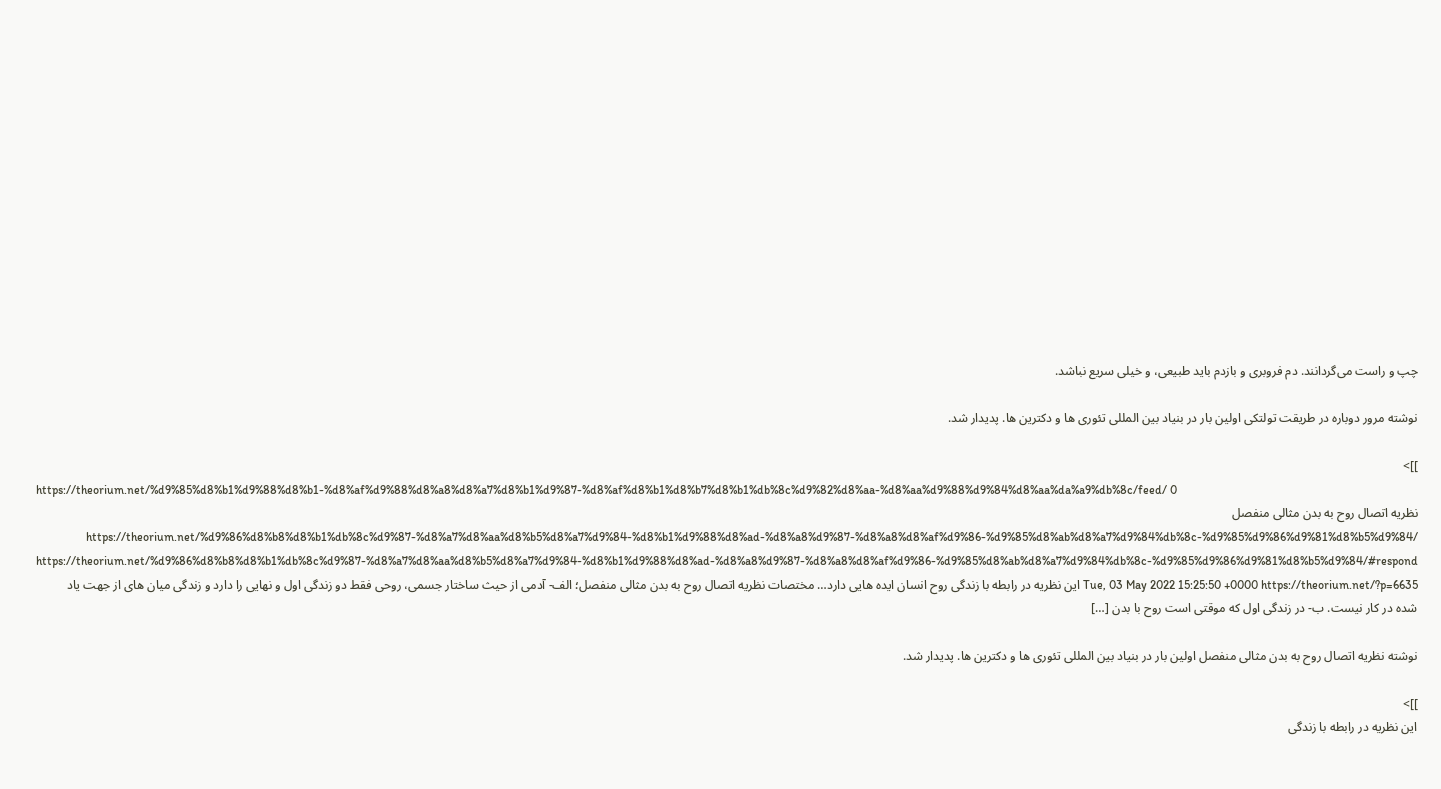چپ و راست می‌گردانند. دم فروبری و بازدم باید طبیعی، و خیلی سریع نباشد.

نوشته مرور دوباره در طریقت تولتکی اولین بار در بنیاد بین المللی تئوری ها و دکترین ها. پدیدار شد.

]]>
https://theorium.net/%d9%85%d8%b1%d9%88%d8%b1-%d8%af%d9%88%d8%a8%d8%a7%d8%b1%d9%87-%d8%af%d8%b1%d8%b7%d8%b1%db%8c%d9%82%d8%aa-%d8%aa%d9%88%d9%84%d8%aa%da%a9%db%8c/feed/ 0
نظریه اتصال روح به بدن مثالی منفصل https://theorium.net/%d9%86%d8%b8%d8%b1%db%8c%d9%87-%d8%a7%d8%aa%d8%b5%d8%a7%d9%84-%d8%b1%d9%88%d8%ad-%d8%a8%d9%87-%d8%a8%d8%af%d9%86-%d9%85%d8%ab%d8%a7%d9%84%db%8c-%d9%85%d9%86%d9%81%d8%b5%d9%84/ https://theorium.net/%d9%86%d8%b8%d8%b1%db%8c%d9%87-%d8%a7%d8%aa%d8%b5%d8%a7%d9%84-%d8%b1%d9%88%d8%ad-%d8%a8%d9%87-%d8%a8%d8%af%d9%86-%d9%85%d8%ab%d8%a7%d9%84%db%8c-%d9%85%d9%86%d9%81%d8%b5%d9%84/#respond Tue, 03 May 2022 15:25:50 +0000 https://theorium.net/?p=6635 این نظریه در رابطه با زندگی روح انسان ایده هایی دارد… مختصات نظریه اتصال روح به بدن مثالی منفصل؛ الف- آدمی از حیث ساختار جسمی، روحی فقط دو زندگی اول و نهایی را دارد و زندگی میان های از جهت یاد شده در كار نیست. ب- در زندگی اول كه موقتی است روح با بدن […]

نوشته نظریه اتصال روح به بدن مثالی منفصل اولین بار در بنیاد بین المللی تئوری ها و دکترین ها. پدیدار شد.

]]>
این نظریه در رابطه با زندگی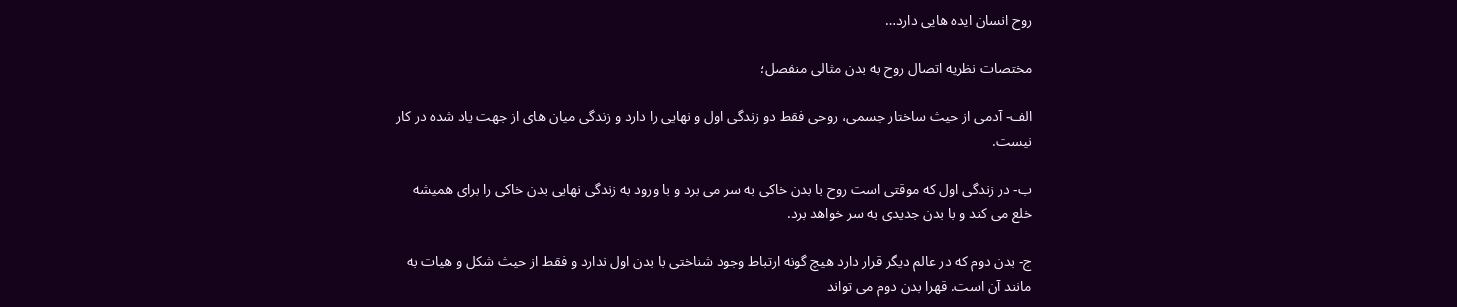روح انسان ایده هایی دارد…

مختصات نظریه اتصال روح به بدن مثالی منفصل؛

الف- آدمی از حیث ساختار جسمی، روحی فقط دو زندگی اول و نهایی را دارد و زندگی میان های از جهت یاد شده در كار نیست.

ب- در زندگی اول كه موقتی است روح با بدن خاكی به سر می برد و با ورود به زندگی نهایی بدن خاكی را برای همیشه خلع می كند و با بدن جدیدی به سر خواهد برد.

ج- بدن دوم كه در عالم دیگر قرار دارد هیچ گونه ارتباط وجود شناختی با بدن اول ندارد و فقط از حیث شكل و هیات به مانند آن است. قهرا بدن دوم می تواند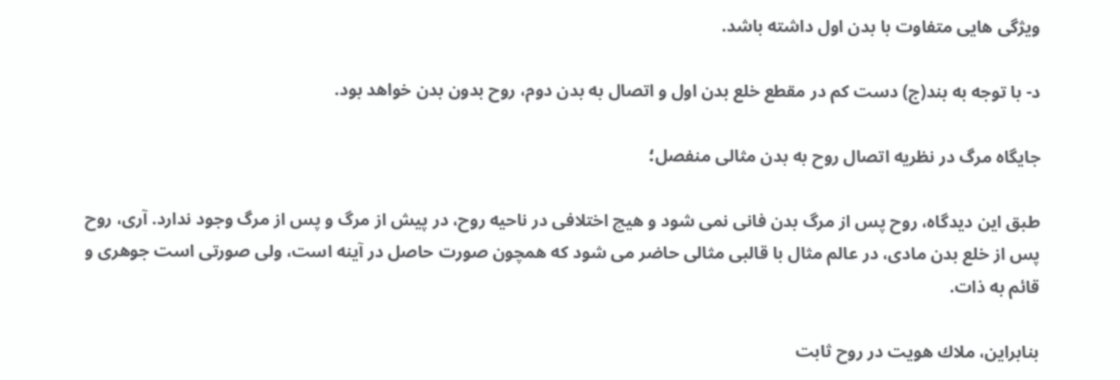ویژگی هایی متفاوت با بدن اول داشته باشد.

د- با توجه به بند(ج) دست كم در مقطع خلع بدن اول و اتصال به بدن دوم، روح بدون بدن خواهد بود.

جایگاه مرگ در نظریه اتصال روح به بدن مثالی منفصل؛

طبق این دیدگاه، روح پس از مرگ بدن فانی نمی شود و هیچ اختلافی در ناحیه روح، در پیش از مرگ و پس از مرگ وجود ندارد. آری، روح پس از خلع بدن مادی، در عالم مثال با قالبی مثالی حاضر می شود كه همچون صورت حاصل در آینه است، ولی صورتی است جوهری و قائم به ذات.

بنابراین، ملاك هویت در روح ثابت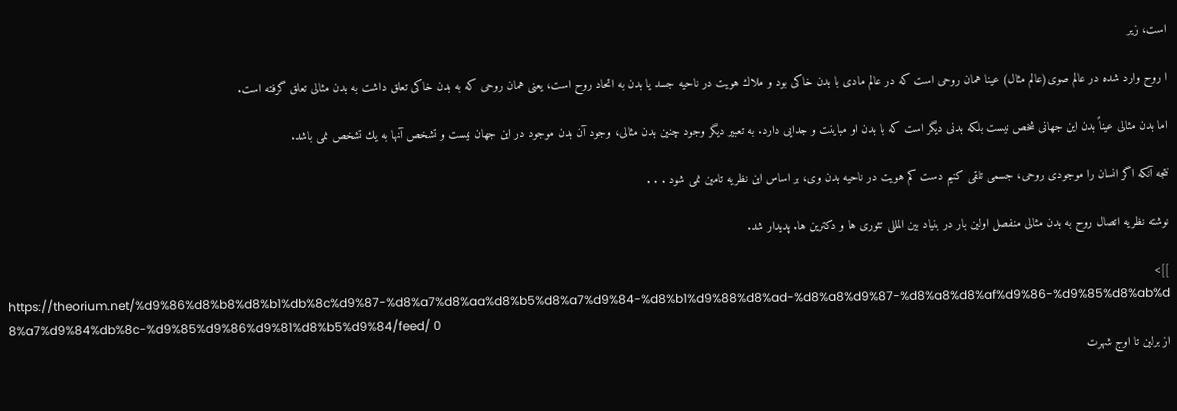است، زیر

ا روح وارد شده در عالم صوی(عالم مثال) عینا همان روحی است كه در عالم مادی با بدن خاكی بود و ملاك هویت در ناحیه جسد یا بدن به اتحاد روح است، یعنی همان روحی كه به بدن خاكی تعلق داشت به بدن مثالی تعلق گرفته است.

اما بدن مثالی عیناً بدن این جهانی شخص نیست بلكه بدنی دیگر است كه با بدن او مباینت و جدایی دارد. به تعبیر دیگر وجود چنین بدن مثالی، وجود آن بدن موجود در این جهان نیست و تشخص آنها به یك تشخص نمی باشد.

نتجه آنكه اگر انسان را موجودی روحی، جسمی تلقی كنیم دست كم هویت در ناحیه بدن وی، بر اساس این نظریه تامین نمی شود . . .

نوشته نظریه اتصال روح به بدن مثالی منفصل اولین بار در بنیاد بین المللی تئوری ها و دکترین ها. پدیدار شد.

]]>
https://theorium.net/%d9%86%d8%b8%d8%b1%db%8c%d9%87-%d8%a7%d8%aa%d8%b5%d8%a7%d9%84-%d8%b1%d9%88%d8%ad-%d8%a8%d9%87-%d8%a8%d8%af%d9%86-%d9%85%d8%ab%d8%a7%d9%84%db%8c-%d9%85%d9%86%d9%81%d8%b5%d9%84/feed/ 0
از برلین تا اوج شهرت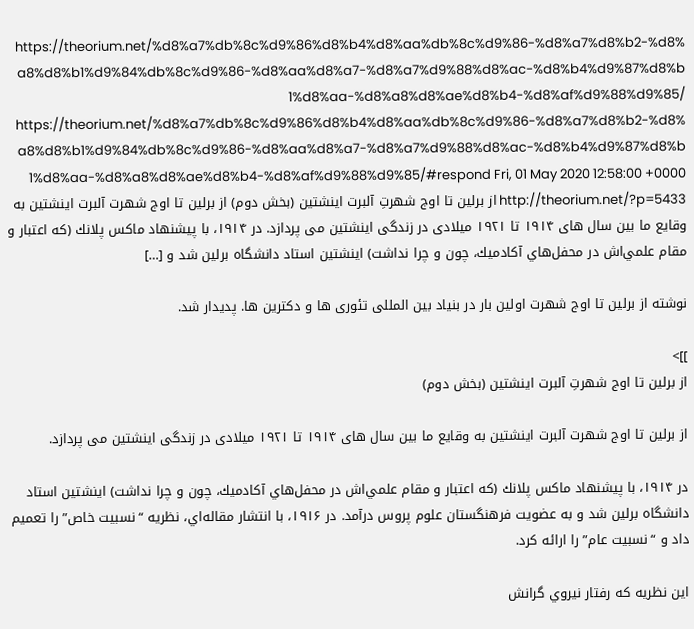https://theorium.net/%d8%a7%db%8c%d9%86%d8%b4%d8%aa%db%8c%d9%86-%d8%a7%d8%b2-%d8%a8%d8%b1%d9%84%db%8c%d9%86-%d8%aa%d8%a7-%d8%a7%d9%88%d8%ac-%d8%b4%d9%87%d8%b1%d8%aa-%d8%a8%d8%ae%d8%b4-%d8%af%d9%88%d9%85/ https://theorium.net/%d8%a7%db%8c%d9%86%d8%b4%d8%aa%db%8c%d9%86-%d8%a7%d8%b2-%d8%a8%d8%b1%d9%84%db%8c%d9%86-%d8%aa%d8%a7-%d8%a7%d9%88%d8%ac-%d8%b4%d9%87%d8%b1%d8%aa-%d8%a8%d8%ae%d8%b4-%d8%af%d9%88%d9%85/#respond Fri, 01 May 2020 12:58:00 +0000 http://theorium.net/?p=5433 از برلین تا اوج شهرتِ آلبرت اينشتين (بخش دوم) از برلین تا اوج شهرت آلبرت اینشتین به وقایع ما بین سال های ۱۹۱۴ تا ۱۹۲۱ میلادی در زندگی اینشتین می پردازد. در ۱۹۱۴، با پيشنهاد ماكس پلانك (كه اعتبار و مقام علمي‌اش در محفل‌هاي آكادميك، چون و چرا نداشت) اينشتين استاد دانشگاه برلين شد و […]

نوشته از برلین تا اوج شهرت اولین بار در بنیاد بین المللی تئوری ها و دکترین ها. پدیدار شد.

]]>
از برلین تا اوج شهرتِ آلبرت اينشتين (بخش دوم)

از برلین تا اوج شهرت آلبرت اینشتین به وقایع ما بین سال های ۱۹۱۴ تا ۱۹۲۱ میلادی در زندگی اینشتین می پردازد.

در ۱۹۱۴، با پيشنهاد ماكس پلانك (كه اعتبار و مقام علمي‌اش در محفل‌هاي آكادميك، چون و چرا نداشت) اينشتين استاد دانشگاه برلين شد و به عضويت فرهنگستان علوم پروس درآمد. در ۱۹۱۶، با انتشار مقاله‌اي، نظريه “نسبيت خاص” را تعميم داد و “نسبيت عام” را ارائه كرد.

اين نظريه كه رفتار نيروي گرانش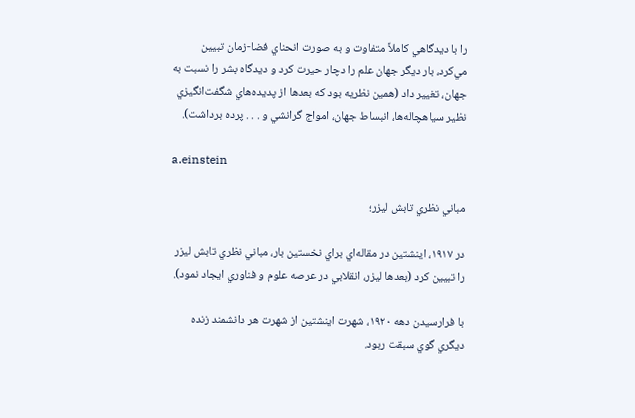را با ديدگاهي كاملاً متفاوت و به صورت انحناي فضا-زمان تبيين مي‌كرد، بار ديگر جهان علم را دچار حيرت كرد و ديدگاه بشر را نسبت به جهان، تغيير داد (همين نظريه بود كه بعدها از پديده‌هاي شگفت‌انگيزي نظير سياهچاله‌ها، انبساط جهان، امواج گرانشي و . . . پرده برداشت).

a.einstein

مباني نظري تابش ليزر؛

در ۱۹۱۷، اينشتين در مقاله‌اي براي نخستين بار، مباني نظري تابش ليزر را تبيين كرد (بعدها ليزر، انقلابي در عرصه علوم و فناوري ايجاد نمود).

با فرارسيدن دهه ۱۹۲۰، شهرت اينشتين از شهرت هر دانشمند زنده ديگري گوي سبقت ربود.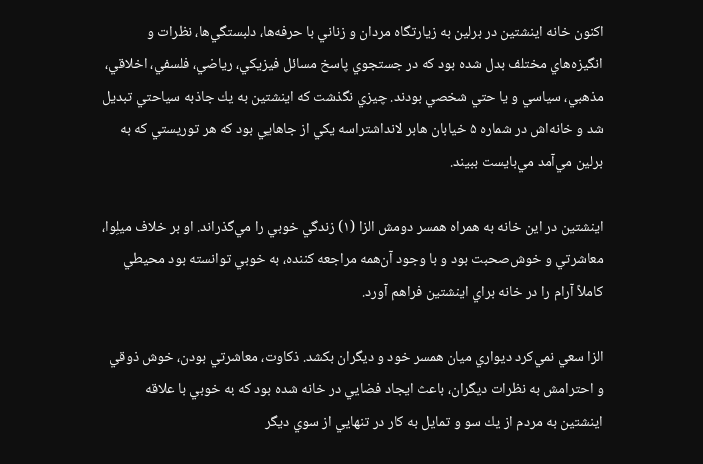اكنون خانه اينشتين در برلين به زيارتگاه مردان و زناني با حرفه‌ها، دلبستگي‌ها، نظرات و انگيزه‌هاي مختلف بدل شده بود كه در جستجوي پاسخ مسائل فيزيكي، رياضي، فلسفي، اخلاقي، مذهبي، سياسي و يا حتي شخصي بودند. چيزي نگذشت كه اينشتين به يك جاذبه سياحتي تبديل شد و خانه‌اش در شماره ۵ خيابان هابر لانداشتراسه يكي از جاهايي بود كه هر توريستي كه به برلين مي‌آمد مي‌بايست ببيند.

اينشتين در اين خانه به همراه همسر دومش الزا (۱) زندگي خوبي را مي‌گذراند. او بر خلاف ميلِوا، معاشرتي و خوش‌صحبت بود و با وجود آن‌همه مراجعه كننده، به خوبي توانسته بود محيطي كاملاً آرام را در خانه براي اينشتين فراهم آورد.

الزا سعي نمي‌كرد ديواري ميان همسر خود و ديگران بكشد. ذكاوت، معاشرتي بودن، خوش ذوقي و احترامش به نظرات ديگران، باعث ايجاد فضايي در خانه شده بود كه به خوبي با علاقه اينشتين به مردم از يك سو و تمايل به كار در تنهايي از سوي ديگر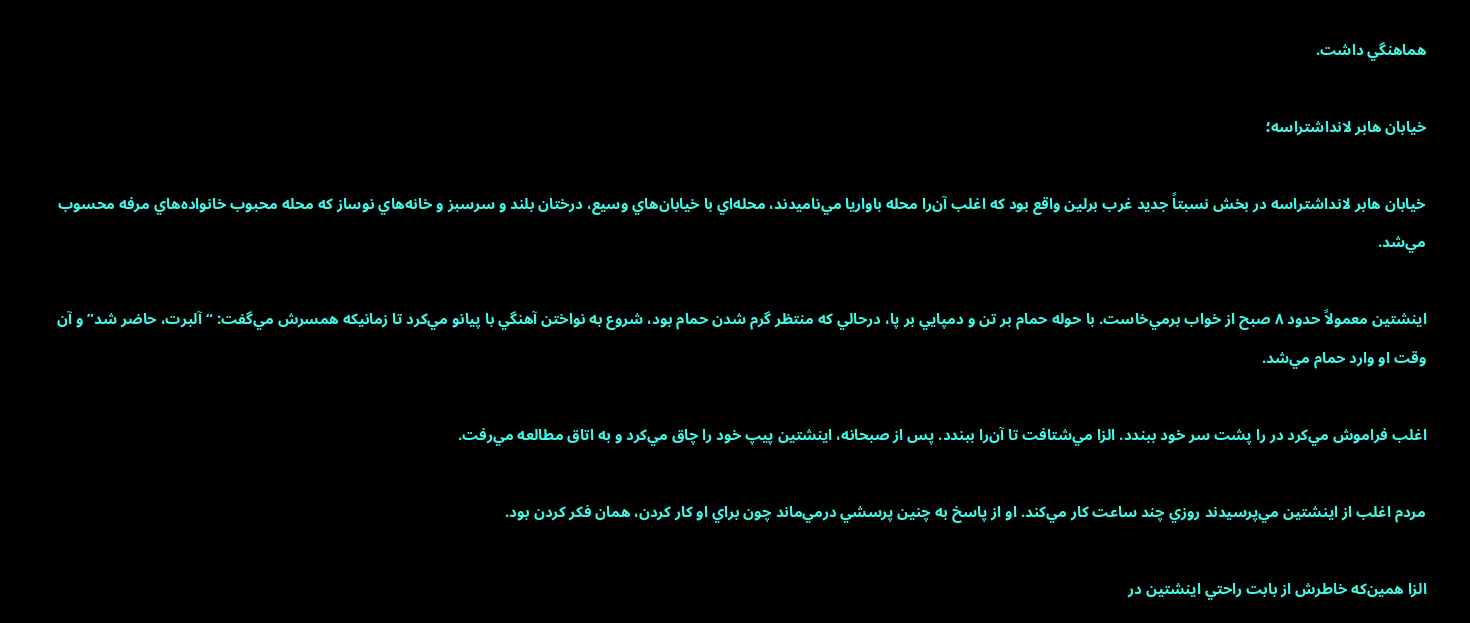هماهنگي داشت.

خيابان هابر لانداشتراسه؛

خيابان هابر لانداشتراسه در بخش نسبتاً جديد غرب برلين واقع بود كه اغلب آن‌را محله باواريا مي‌ناميدند، محله‌اي با خيابان‌هاي وسيع، درختان بلند و سرسبز و خانه‌هاي نوساز كه محله محبوب خانواده‌هاي مرفه محسوب مي‌شد.

اينشتين معمولاً حدود ۸ صبح از خواب برمي‌خاست. با حوله حمام بر تن و دمپايي بر پا، درحالي‌ كه منتظر گرم شدن حمام بود، شروع به نواختن آهنگي با پيانو مي‌كرد تا زمانيكه همسرش مي‌گفت: “آلبرت، حاضر شد” و آن وقت او وارد حمام مي‌شد.

اغلب فراموش مي‌كرد در را پشت سر خود ببندد. الزا مي‌شتافت تا آن‌را ببندد. پس از صبحانه، اينشتين پيپ خود را چاق مي‌كرد و به اتاق مطالعه مي‌رفت.

مردم اغلب از اينشتين مي‌پرسيدند روزي چند ساعت كار مي‌كند. او از پاسخ به چنين پرسشي درمي‌ماند چون براي او كار كردن، همان فكر كردن بود.

الزا همين‌كه خاطرش از بابت راحتي اينشتين در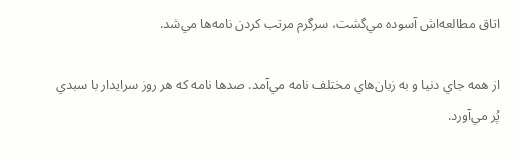اتاق مطالعه‌اش آسوده مي‌گشت، سرگرم مرتب كردن نامه‌ها مي‌شد.

از همه جاي دنيا و به زبان‌هاي مختلف نامه مي‌آمد. صدها نامه كه هر روز سرايدار با سبدي پُر مي‌آورد.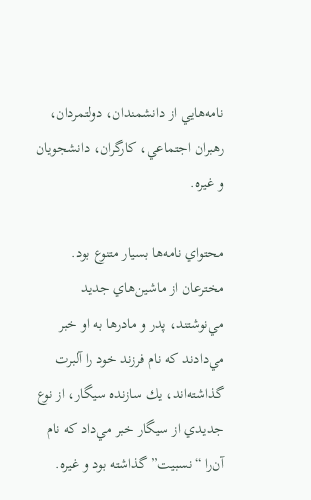نامه‌هايي از دانشمندان، دولتمردان، رهبران اجتماعي، كارگران، دانشجويان و غيره.

محتواي نامه‌ها بسيار متنوع بود. مخترعان از ماشين‌هاي جديد مي‌نوشتند، پدر و مادرها به او خبر مي‌دادند كه نام فرزند خود را آلبرت گذاشته‌اند، يك سازنده سيگار، از نوع جديدي از سيگار خبر مي‌داد كه نام آن‌را “نسبيت” گذاشته بود و غيره.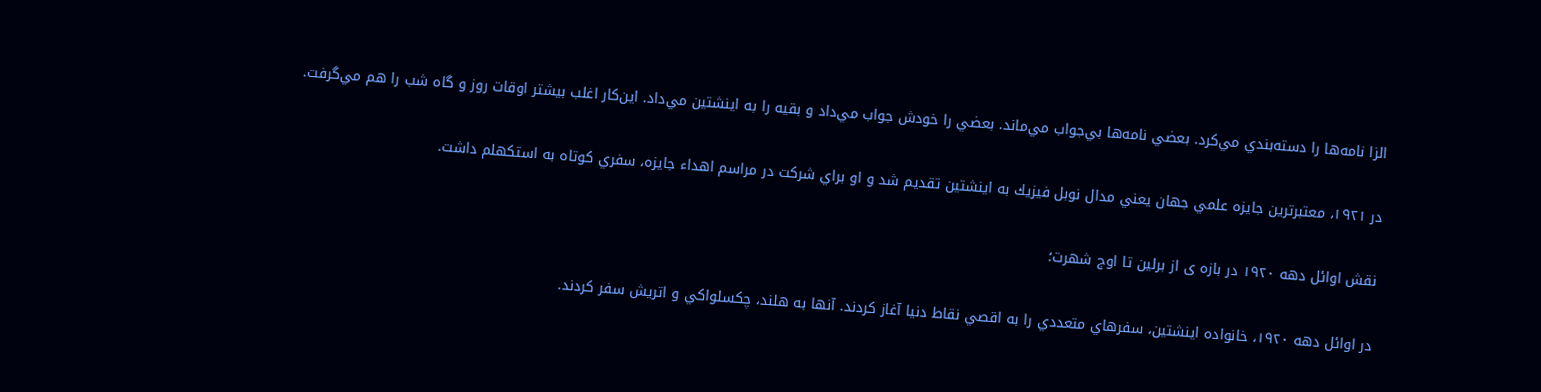الزا نامه‌ها را دسته‌بندي مي‌كرد. بعضي نامه‌ها بي‌جواب مي‌ماند. بعضي را خودش جواب مي‌داد و بقيه را به اينشتين مي‌داد. اين‌كار اغلب بيشتر اوقات روز و گاه شب را هم مي‌گرفت.

در ۱۹۲۱، معتبرترين جايزه علمي جهان يعني مدال نوبل فيزيك به اينشتين تقديم شد و او براي شركت در مراسم اهداء جايزه، سفري كوتاه به استكهلم داشت.

نقش اوائل دهه ۱۹۲۰ در بازه ی از برلین تا اوج شهرت؛

در اوائل دهه ۱۹۲۰، خانواده اينشتين، سفرهاي متعددي را به اقصي نقاط دنيا آغاز كردند. آنها به هلند، چكسلواكي و اتريش سفر كردند.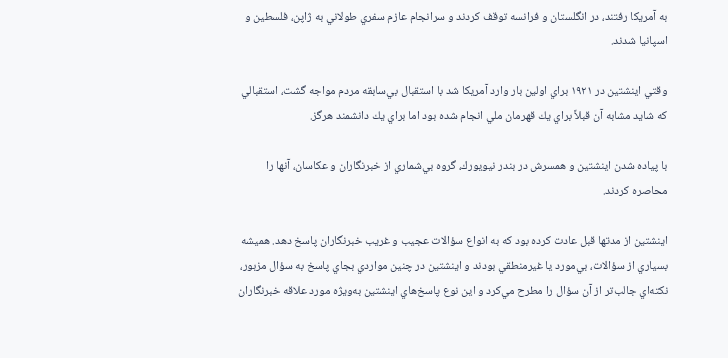به آمريكا رفتند، در انگلستان و فرانسه توقف كردند و سرانجام عازم سفري طولاني به ژاپن، فلسطين و اسپانيا شدند.

وقتي اينشتين در ۱۹۲۱ براي اولين بار وارد آمريكا شد با استقبال بي‌سابقه مردم مواجه گشت، استقبالي كه شايد مشابه آن قبلاً براي يك قهرمان ملي انجام شده بود اما براي يك دانشمند هرگز.

با پياده شدن اينشتين و همسرش در بندر نيويورك، گروه بي‌شماري از خبرنگاران و عكاسان، آنها را محاصره كردند.

اينشتين از مدتها قبل عادت كرده بود كه به انواع سؤالات عجيب و غريب خبرنگاران پاسخ دهد. هميشه بسياري از سؤالات، بي‌مورد يا غيرمنطقي بودند و اينشتين در چنين مواردي بجاي پاسخ به سؤال مزبور، نكته‌اي جالب‌تر از آن سؤال را مطرح مي‌كرد و اين نوع پاسخ‌هاي اينشتين به‌ويژه مورد علاقه خبرنگاران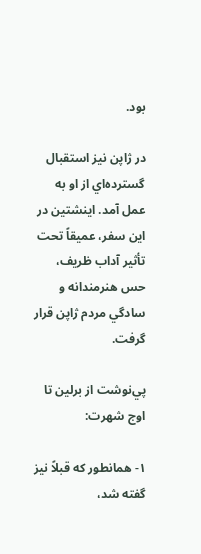بود.

در ژاپن نيز استقبال گسترده‌اي از او به عمل آمد. اينشتين در اين سفر، عميقاً تحت تأثير آداب ظريف، حس هنرمندانه و سادگي مردم ژاپن قرار گرفت.

پي‌نوشت از برلین تا اوج شهرت:

۱- همانطور كه قبلاً نيز گفته شد،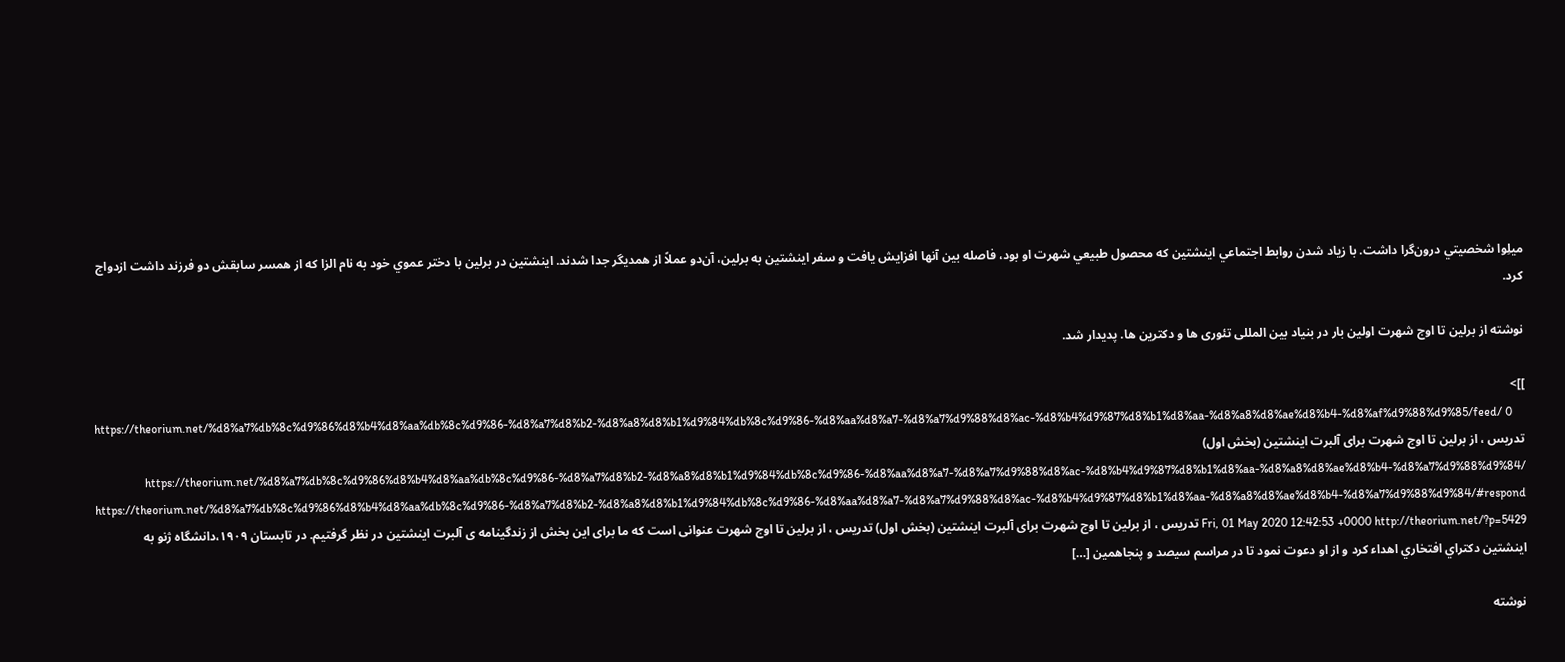ميلِوا شخصيتي درون‌گرا داشت. با زياد شدن روابط اجتماعي اينشتين كه محصول طبيعي شهرت او بود، فاصله بين آنها افزايش يافت و سفر اينشتين به برلين، آن‌دو عملاً‌ از همديگر جدا شدند. اينشتين در برلين با دختر عموي خود به نام الزا كه از همسر سابقش دو فرزند داشت ازدواج كرد.

نوشته از برلین تا اوج شهرت اولین بار در بنیاد بین المللی تئوری ها و دکترین ها. پدیدار شد.

]]>
https://theorium.net/%d8%a7%db%8c%d9%86%d8%b4%d8%aa%db%8c%d9%86-%d8%a7%d8%b2-%d8%a8%d8%b1%d9%84%db%8c%d9%86-%d8%aa%d8%a7-%d8%a7%d9%88%d8%ac-%d8%b4%d9%87%d8%b1%d8%aa-%d8%a8%d8%ae%d8%b4-%d8%af%d9%88%d9%85/feed/ 0
تدریس ، از برلین تا اوج شهرت برای آلبرت اينشتين (بخش اول) https://theorium.net/%d8%a7%db%8c%d9%86%d8%b4%d8%aa%db%8c%d9%86-%d8%a7%d8%b2-%d8%a8%d8%b1%d9%84%db%8c%d9%86-%d8%aa%d8%a7-%d8%a7%d9%88%d8%ac-%d8%b4%d9%87%d8%b1%d8%aa-%d8%a8%d8%ae%d8%b4-%d8%a7%d9%88%d9%84/ https://theorium.net/%d8%a7%db%8c%d9%86%d8%b4%d8%aa%db%8c%d9%86-%d8%a7%d8%b2-%d8%a8%d8%b1%d9%84%db%8c%d9%86-%d8%aa%d8%a7-%d8%a7%d9%88%d8%ac-%d8%b4%d9%87%d8%b1%d8%aa-%d8%a8%d8%ae%d8%b4-%d8%a7%d9%88%d9%84/#respond Fri, 01 May 2020 12:42:53 +0000 http://theorium.net/?p=5429 تدریس ، از برلین تا اوج شهرت برای آلبرت اينشتين (بخش اول) تدریس ، از برلین تا اوج شهرت عنوانی است که ما برای این بخش از زندگینامه ی آلبرت اينشتين در نظر گرفتیم. در تابستان ۱۹۰۹،دانشگاه ژنو به اينشتين دكتراي افتخاري اهداء كرد و از او دعوت نمود تا در مراسم سيصد و پنجاهمين […]

نوشته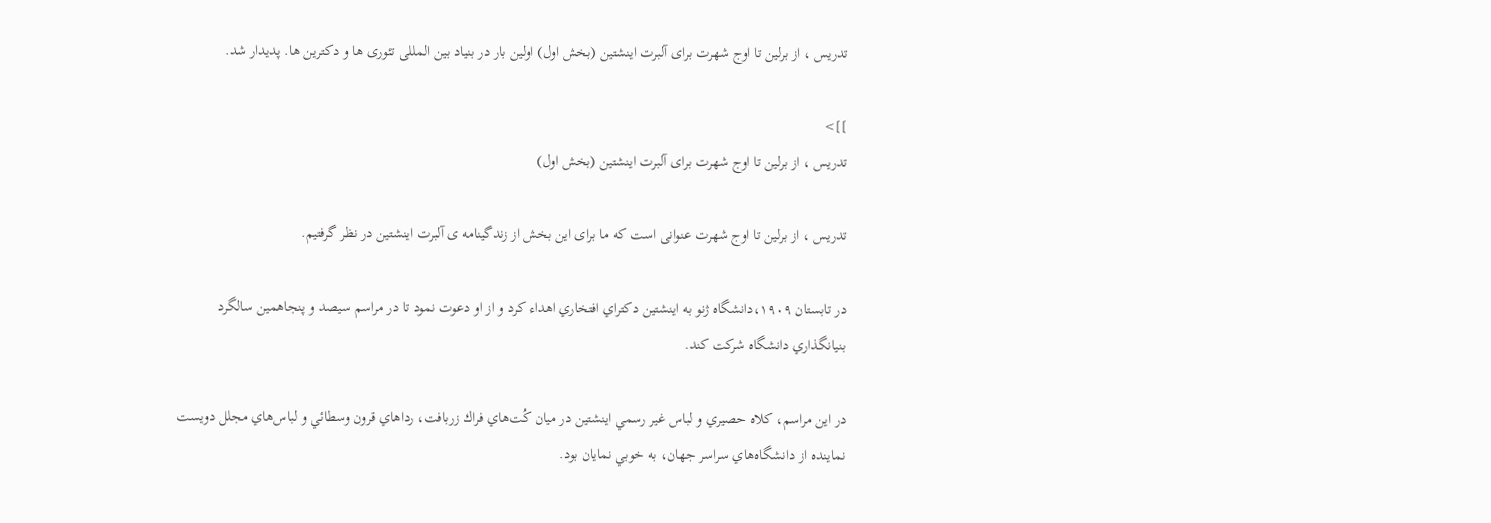تدریس ، از برلین تا اوج شهرت برای آلبرت اينشتين (بخش اول) اولین بار در بنیاد بین المللی تئوری ها و دکترین ها. پدیدار شد.

]]>
تدریس ، از برلین تا اوج شهرت برای آلبرت اينشتين (بخش اول)

تدریس ، از برلین تا اوج شهرت عنوانی است که ما برای این بخش از زندگینامه ی آلبرت اينشتين در نظر گرفتیم.

در تابستان ۱۹۰۹،دانشگاه ژنو به اينشتين دكتراي افتخاري اهداء كرد و از او دعوت نمود تا در مراسم سيصد و پنجاهمين سالگرد بنيانگذاري دانشگاه شركت كند.

در اين مراسم، كلاه حصيري و لباس غير رسمي اينشتين در ميان كُت‌هاي فراك زربافت، رداهاي قرون وسطائي و لباس‌هاي مجلل دويست نماينده از دانشگاه‌هاي سراسر جهان، به خوبي نمايان بود.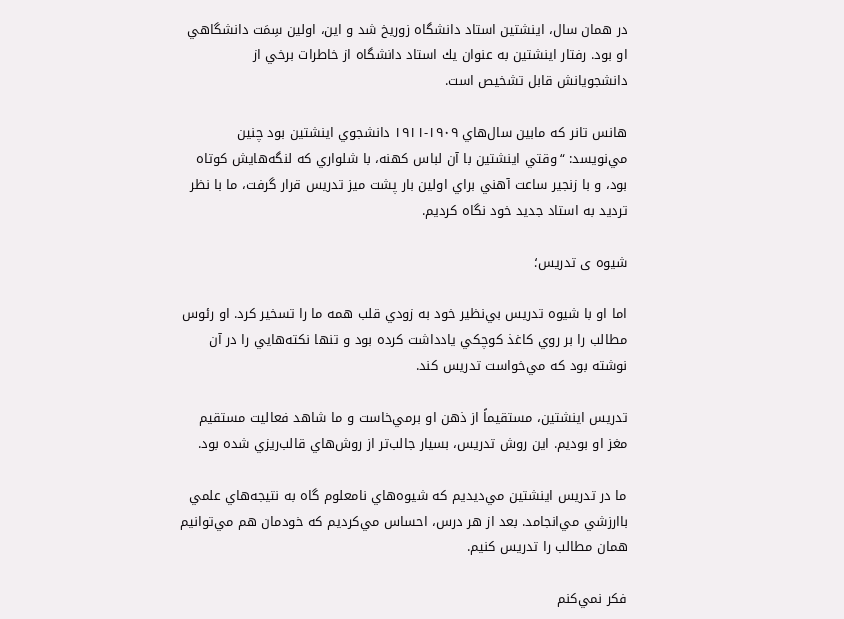در همان سال، اينشتين استاد دانشگاه زوريخ شد و اين، اولين سِمَت دانشگاهي او بود. رفتار اينشتين به عنوان يك استاد دانشگاه از خاطرات برخي از دانشجويانش قابل تشخيص است.

هانس تانر كه مابين سال‌هاي ۱۹۰۹-۱۹۱۱ دانشجوي اينشتين بود چنين مي‌نويسد: “وقتي اينشتين با آن لباس كهنه، با شلواري كه لنگه‌هايش كوتاه بود، و با زنجير ساعت آهني براي اولين بار پشت ميز تدريس قرار گرفت، ما با نظر ترديد به استاد جديد خود نگاه كرديم.

شیوه ی تدریس؛

اما او با شيوه تدريس بي‌نظير خود به زودي قلب همه ما را تسخير كرد. او رئوس مطالب را بر روي كاغذ كوچكي يادداشت كرده بود و تنها نكته‌هايي را در آن نوشته بود كه مي‌خواست تدريس كند.

تدريس اينشتين، مستقيماً از ذهن او برمي‌خاست و ما شاهد فعاليت مستقيم مغز او بوديم. اين روش تدريس، بسيار جالب‌تر از روش‌هاي قالب‌ريزي شده بود.

ما در تدريس اينشتين مي‌ديديم كه شيوه‌هاي نامعلوم گاه به نتيجه‌هاي علمي باارزشي مي‌انجامد. بعد از هر درس، احساس مي‌كرديم كه خودمان هم مي‌توانيم همان مطالب را تدريس كنيم.

فكر نمي‌كنم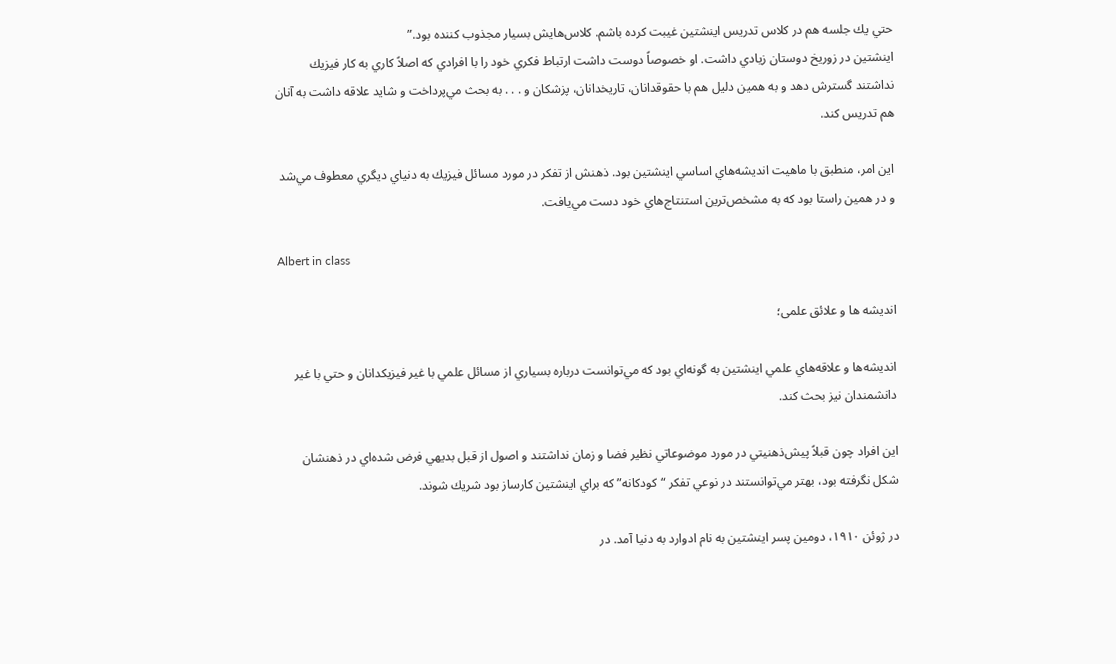حتي يك جلسه هم در كلاس تدریس اينشتين غيبت كرده باشم. كلاس‌هايش بسيار مجذوب كننده بود.”
اينشتين در زوريخ دوستان زيادي داشت. او خصوصاً دوست داشت ارتباط فكري خود را با افرادي كه اصلاً كاري به كار فيزيك نداشتند گسترش دهد و به همين دليل هم با حقوقدانان، تاريخدانان، پزشكان و . . . به بحث مي‌پرداخت و شاید علاقه داشت به آنان هم تدریس کند.

اين امر، منطبق با ماهيت انديشه‌هاي اساسي اينشتين بود. ذهنش از تفكر در مورد مسائل فيزيك به دنياي ديگري معطوف مي‌شد و در همين راستا بود كه به مشخص‌ترين استنتاج‌هاي خود دست مي‌يافت.

Albert in class

اندیشه ها و علائق علمی؛

انديشه‌ها و علاقه‌هاي علمي اينشتين به گونه‌اي بود كه مي‌توانست درباره بسياري از مسائل علمي با غير فيزيكدانان و حتي با غير دانشمندان نيز بحث كند.

اين افراد چون قبلاً پيش‌ذهنيتي در مورد موضوعاتي نظير فضا و زمان نداشتند و اصول از قبل بديهي فرض شده‌اي در ذهنشان شكل نگرفته بود، بهتر مي‌توانستند در نوعي تفكر “كودكانه” كه براي اينشتين كارساز بود شريك شوند.

در ژوئن ۱۹۱۰، دومين پسر اينشتين به نام ادوارد به دنيا آمد. در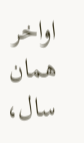اواخر همان سال،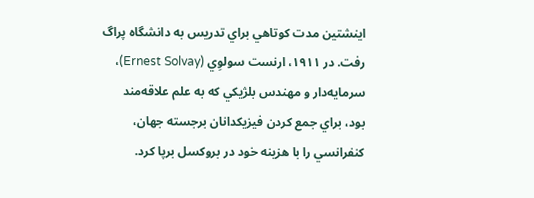اينشتين مدت كوتاهي براي تدريس به دانشگاه پراگ رفت. در ۱۹۱۱، ارنست سولوِي (Ernest Solvay)، سرمايه‌دار و مهندس بلژيكي كه به علم علاقه‌مند بود، براي جمع كردن فيزيكدانان برجسته جهان، كنفرانسي را با هزينه خود در بروكسل برپا كرد.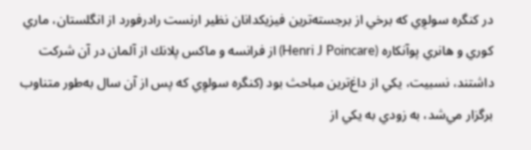در كنگره سولوِي كه برخي از برجسته‌ترين فيزيكدانان نظير ارنست رادرفورد از انگلستان، ماري كوري و هانري پوآنكاره (Henri J Poincare) از فرانسه و ماكس پلانك از آلمان در آن شركت داشتند، نسبيت، يكي از داغ‌ترين مباحث بود (كنگره سولوِي كه پس از آن سال به‌طور متناوب برگزار مي‌شد، به زودي به يكي از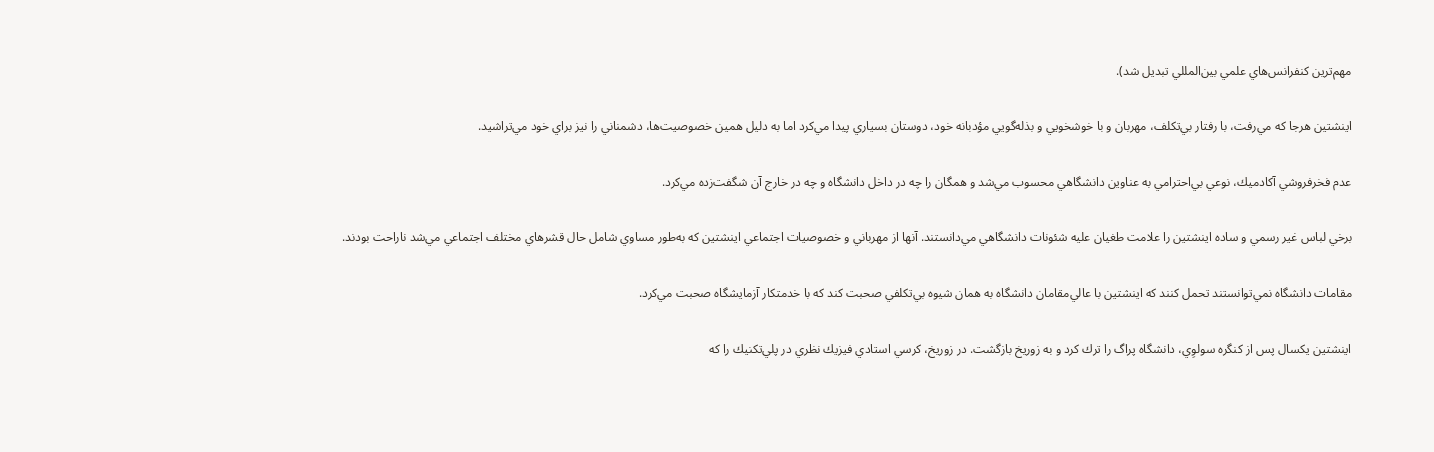مهم‌ترين كنفرانس‌هاي علمي بين‌المللي تبديل شد).

اينشتين هرجا كه مي‌رفت، با رفتار بي‌تكلف، مهربان و با خوشخويي و بذله‌گويي مؤدبانه خود، دوستان بسياري پيدا مي‌كرد اما به دليل همين خصوصيت‌ها، دشمناني را نيز براي خود مي‌تراشيد.

عدم فخرفروشي آكادميك، نوعي بي‌احترامي به عناوين دانشگاهي محسوب مي‌شد و همگان را چه در داخل دانشگاه و چه در خارج آن شگفت‌زده مي‌كرد.

برخي لباس غير رسمي و ساده اينشتين را علامت طغيان عليه شئونات دانشگاهي مي‌دانستند. آنها از مهرباني و خصوصيات اجتماعي اينشتين كه به‌طور مساوي شامل حال قشرهاي مختلف اجتماعي مي‌شد ناراحت بودند.

مقامات دانشگاه نمي‌توانستند تحمل كنند كه اينشتين با عالي‌مقامان دانشگاه به همان شيوه بي‌تكلفي صحبت كند كه با خدمتكار آزمايشگاه صحبت مي‌كرد.

اينشتين يكسال پس از كنگره سولوِي، دانشگاه پراگ را ترك كرد و به زوريخ بازگشت. در زوريخ، كرسي استادي فيزيك نظري در پلي‌تكنيك را كه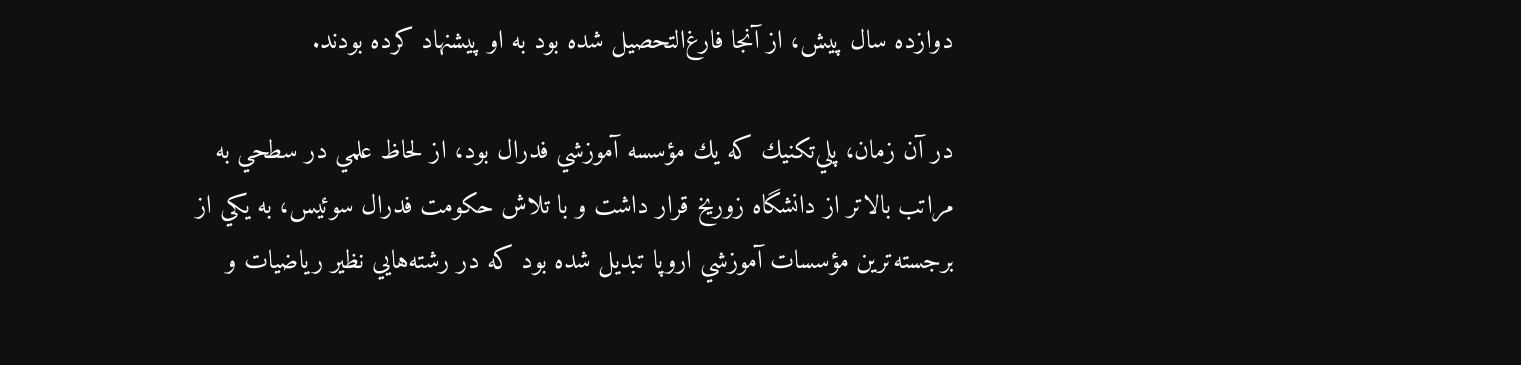دوازده سال پيش، از آنجا فارغ‌التحصيل شده بود به او پيشنهاد كرده بودند.

در آن زمان، پلي‌تكنيك كه يك مؤسسه آموزشي فدرال بود، از لحاظ علمي در سطحي به مراتب بالاتر از دانشگاه زوريخ قرار داشت و با تلاش حكومت فدرال سوئيس، به يكي از برجسته‌ترين مؤسسات آموزشي اروپا تبديل شده بود كه در رشته‌هايي نظير رياضيات و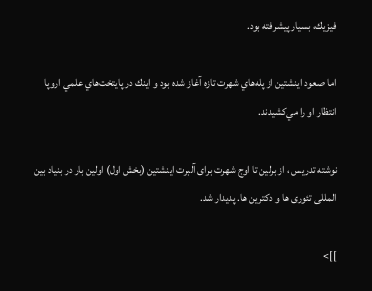فيزيك، بسيار پيشرفته بود.

اما صعود اينشتين از پله‌هاي شهرت تازه آغاز شده بود و اينك در پايتخت‌هاي علمي اروپا انتظار او را مي‌كشيدند.

نوشته تدریس ، از برلین تا اوج شهرت برای آلبرت اينشتين (بخش اول) اولین بار در بنیاد بین المللی تئوری ها و دکترین ها. پدیدار شد.

]]>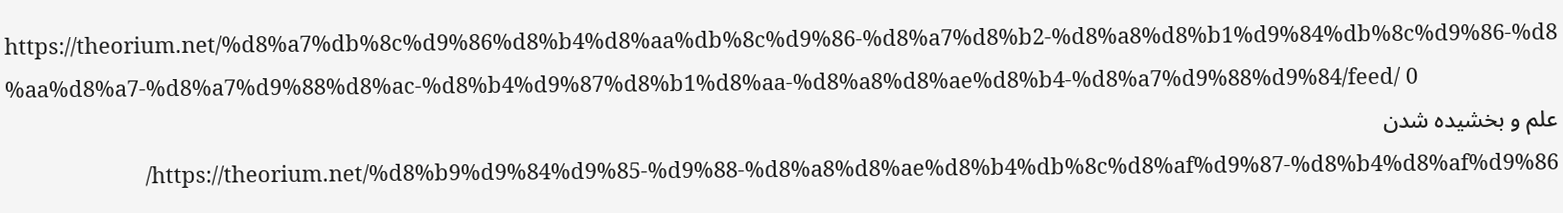https://theorium.net/%d8%a7%db%8c%d9%86%d8%b4%d8%aa%db%8c%d9%86-%d8%a7%d8%b2-%d8%a8%d8%b1%d9%84%db%8c%d9%86-%d8%aa%d8%a7-%d8%a7%d9%88%d8%ac-%d8%b4%d9%87%d8%b1%d8%aa-%d8%a8%d8%ae%d8%b4-%d8%a7%d9%88%d9%84/feed/ 0
علم و بخشیده شدن https://theorium.net/%d8%b9%d9%84%d9%85-%d9%88-%d8%a8%d8%ae%d8%b4%db%8c%d8%af%d9%87-%d8%b4%d8%af%d9%86/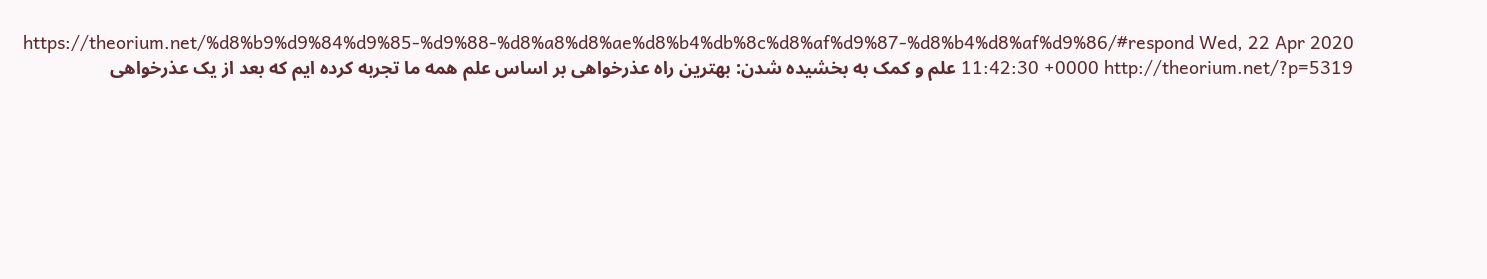https://theorium.net/%d8%b9%d9%84%d9%85-%d9%88-%d8%a8%d8%ae%d8%b4%db%8c%d8%af%d9%87-%d8%b4%d8%af%d9%86/#respond Wed, 22 Apr 2020 11:42:30 +0000 http://theorium.net/?p=5319 علم و کمک به بخشیده شدن: بهترین راه عذرخواهی بر اساس علم همه ما تجربه کرده ایم که بعد از یک عذرخواهی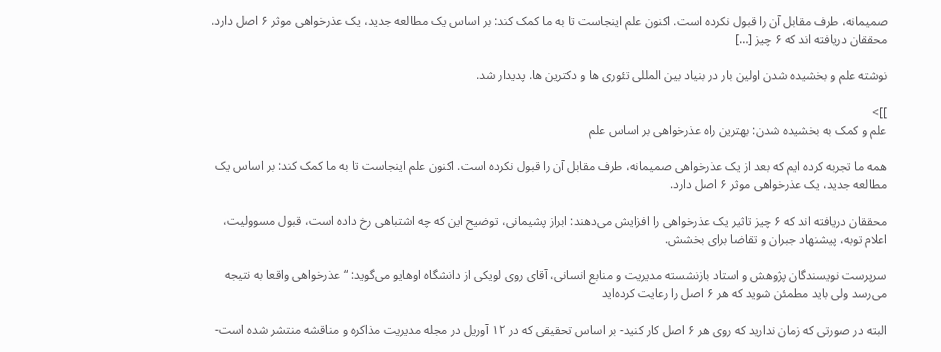صمیمانه، طرف مقابل آن را قبول نکرده است. اکنون علم اینجاست تا به ما کمک کند: بر اساس یک مطالعه جدید، یک عذرخواهی موثر ۶ اصل دارد. محققان دریافته اند که ۶ چیز […]

نوشته علم و بخشیده شدن اولین بار در بنیاد بین المللی تئوری ها و دکترین ها. پدیدار شد.

]]>
علم و کمک به بخشیده شدن: بهترین راه عذرخواهی بر اساس علم

همه ما تجربه کرده ایم که بعد از یک عذرخواهی صمیمانه، طرف مقابل آن را قبول نکرده است. اکنون علم اینجاست تا به ما کمک کند: بر اساس یک مطالعه جدید، یک عذرخواهی موثر ۶ اصل دارد.

محققان دریافته اند که ۶ چیز تاثیر یک عذرخواهی را افزایش می‌دهند: ابراز پشیمانی، توضیح این که چه اشتباهی رخ داده است، قبول مسوولیت، اعلام توبه، پیشنهاد جبران و تقاضا برای بخشش.

سرپرست نویسندگان پژوهش و استاد بازنشسته مدیریت و منابع انسانی، آقای روی لویکی از دانشگاه اوهایو می‌گوید: “عذرخواهی واقعا به نتیجه می‌رسد ولی باید مطمئن شوید که هر ۶ اصل را رعایت کرده‌اید

البته در صورتی که زمان ندارید که روی هر ۶ اصل کار کنید- بر اساس تحقیقی که در ۱۲ آوریل در مجله مدیریت مذاکره و مناقشه منتشر شده است-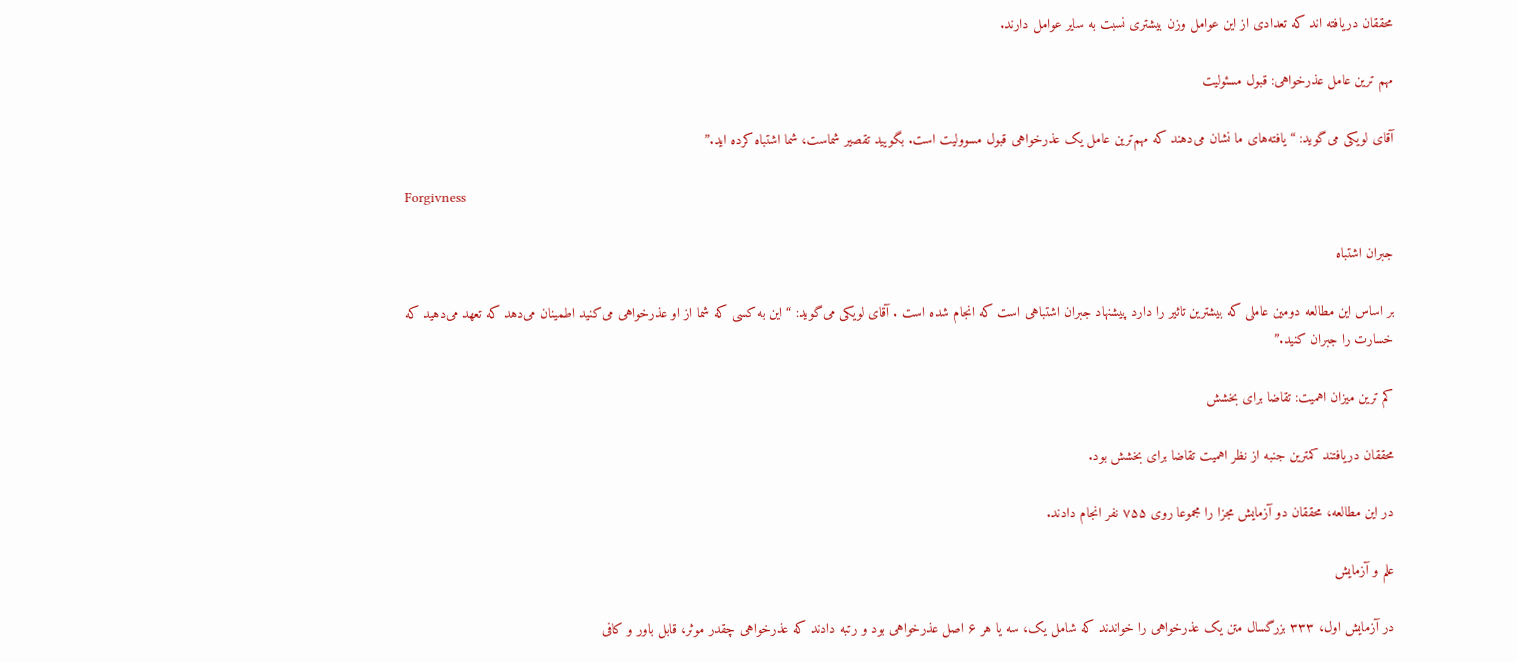محققان دریافته اند که تعدادی از این عوامل وزن بیشتری نسبت به سایر عوامل دارند.

مهم ترین عامل عذرخواهی: قبول مسئولیت

آقای لویکی می‌گوید: “یافته‌های ما نشان می‌دهند که مهم‌ترین عامل یک عذرخواهی قبول مسوولیت است. بگویید تقصیر شماست، شما اشتباه کرده اید.”

Forgivness

جبران اشتباه

بر اساس این مطالعه دومین عاملی که بیشترین تاثیر را دارد پیشنهاد جبران اشتباهی است که انجام شده است . آقای لویکی می‌گوید: “این به کسی که شما از او عذرخواهی می‌کنید اطمینان می‌دهد که تعهد می‌دهید که خسارت را جبران کنید.”

کم ترین میزان اهمیت: تقاضا برای بخشش

محققان دریافتند کمترین جنبه از نظر اهمیت تقاضا برای بخشش بود.

در این مطالعه، محققان دو آزمایش مجزا را مجموعا روی ۷۵۵ نفر انجام دادند.

علم و آزمایش

در آزمایش اول، ۳۳۳ بزرگسال متن یک عذرخواهی را خواندند که شامل یک، سه یا هر ۶ اصل عذرخواهی بود و رتبه دادند که عذرخواهی چقدر موثر، قابل باور و کافی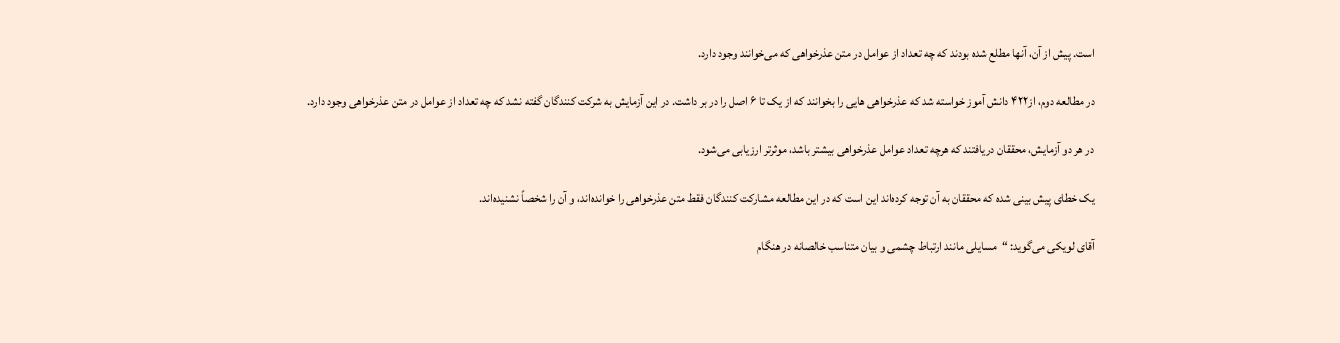است. پیش از آن، آنها مطلع شده بودند که چه تعداد از عوامل در متن عذرخواهی که می‌خوانند وجود دارد.

در مطالعه دوم، از۴۲۲ دانش آموز خواسته شد که عذرخواهی هایی را بخوانند که از یک تا ۶ اصل را در بر داشت. در این آزمایش به شرکت کنندگان گفته نشد که چه تعداد از عوامل در متن عذرخواهی وجود دارد.

در هر دو آزمایش، محققان دریافتند که هرچه تعداد عوامل عذرخواهی بیشتر باشد، موثرتر ارزیابی می‌شود.

یک خطای پیش بینی شده که محققان به آن توجه کرده‌اند این است که در این مطالعه مشارکت کنندگان فقط متن عذرخواهی را خوانده‌اند، و آن را شخصاً نشنیده‌اند.

آقای لویکی می‌گوید: “مسایلی مانند ارتباط چشمی و بیان متناسب خالصانه در هنگام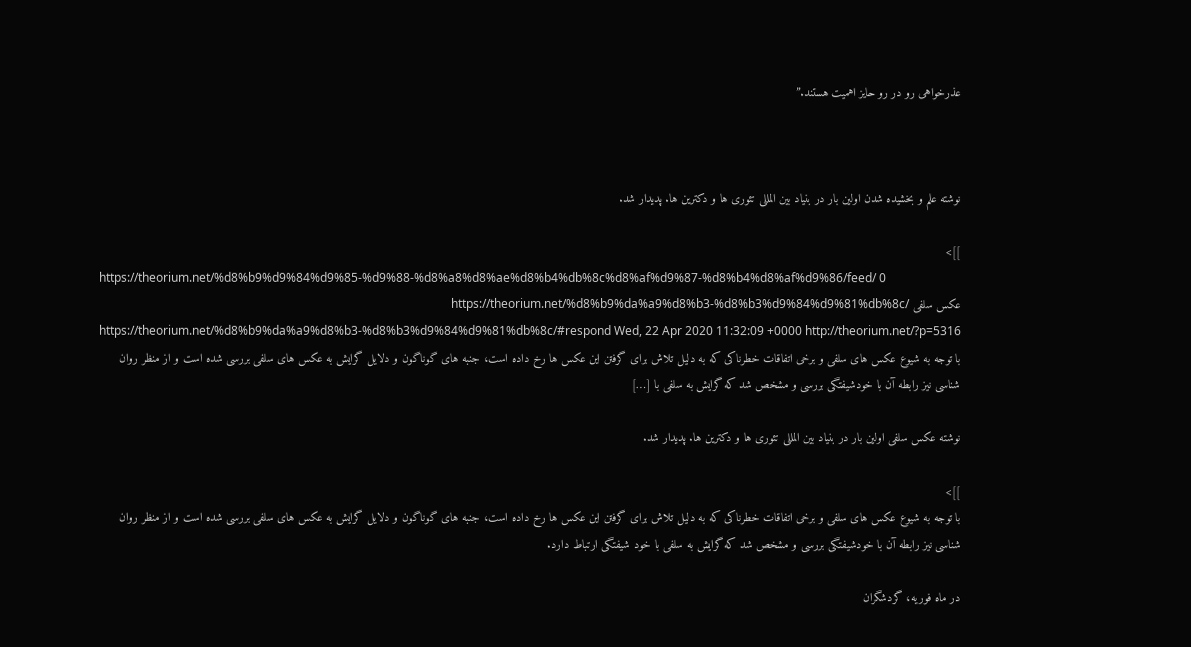عذرخواهی رو در رو حایز اهمیت هستند.”



نوشته علم و بخشیده شدن اولین بار در بنیاد بین المللی تئوری ها و دکترین ها. پدیدار شد.

]]>
https://theorium.net/%d8%b9%d9%84%d9%85-%d9%88-%d8%a8%d8%ae%d8%b4%db%8c%d8%af%d9%87-%d8%b4%d8%af%d9%86/feed/ 0
عکس سلفی https://theorium.net/%d8%b9%da%a9%d8%b3-%d8%b3%d9%84%d9%81%db%8c/ https://theorium.net/%d8%b9%da%a9%d8%b3-%d8%b3%d9%84%d9%81%db%8c/#respond Wed, 22 Apr 2020 11:32:09 +0000 http://theorium.net/?p=5316 با توجه به شیوع عکس های سلفی و برخی اتفاقات خطرناکی که به دلیل تلاش برای گرفتن این عکس ها رخ داده است، جنبه های گوناگون و دلایل گرایش به عکس های سلفی بررسی شده است و از منظر روان شناسی نیز رابطه آن با خودشیفتگی بررسی و مشخص شد که گرایش به سلفی با […]

نوشته عکس سلفی اولین بار در بنیاد بین المللی تئوری ها و دکترین ها. پدیدار شد.

]]>
با توجه به شیوع عکس های سلفی و برخی اتفاقات خطرناکی که به دلیل تلاش برای گرفتن این عکس ها رخ داده است، جنبه های گوناگون و دلایل گرایش به عکس های سلفی بررسی شده است و از منظر روان شناسی نیز رابطه آن با خودشیفتگی بررسی و مشخص شد که گرایش به سلفی با خود شیفتگی ارتباط دارد.

در ماه فوریه، گردشگران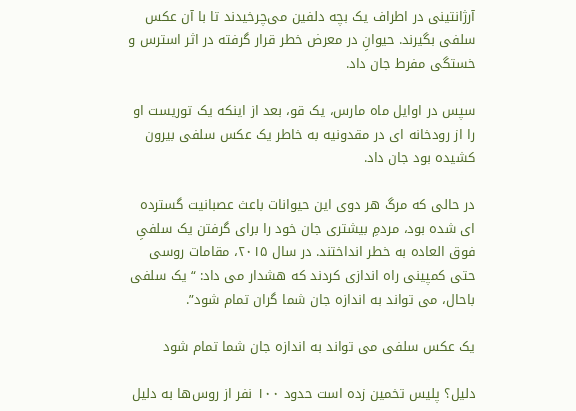آرژانتینی در اطراف یک بچه دلفین می‌چرخیدند تا با آن عکس سلفی بگیرند. حیوانِ در معرض خطر قرار گرفته در اثر استرس و خستگی مفرط جان داد.

سپس در اوایل ماه مارس، یک قو، بعد از اینکه یک توریست او را از رودخانه ای در مقدونیه به خاطر یک عکس سلفی بیرون کشیده بود جان داد.

در حالی که مرگ هر دوی این حیوانات باعث عصبانیت گسترده ای شده بود، مردمِ بیشتری جان خود را برای گرفتن یک سلفیِ فوق العاده به خطر انداختند. در سال ۲۰۱۵، مقامات روسی حتی کمپینی راه اندازی کردند که هشدار می داد: “یک سلفی باحال، می تواند به اندازه جان شما گران تمام شود”.

یک عکس سلفی می تواند به اندازه جان شما تمام شود

دلیل؟ پلیس تخمین زده است حدود ۱۰۰ نفر از روس‌ها به دلیل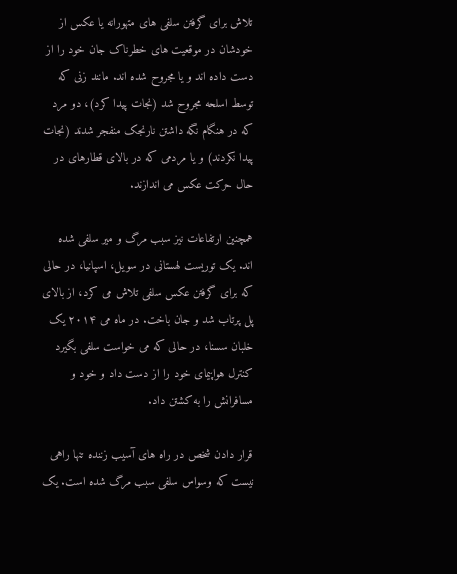تلاش برای گرفتن سلفی های متهورانه یا عکس از خودشان در موقعیت های خطرناک جان خود را از دست داده اند و یا مجروح شده اند. مانند زنی که توسط اسلحه مجروح شد (نجات پیدا کرد)، دو مرد که در هنگام نگه داشتن نارنجک منفجر شدند (نجات پیدا نکردند) و یا مردمی که در بالای قطارهای در حال حرکت عکس می اندازند.

همچنین ارتفاعات نیز سبب مرگ و میر سلفی شده اند. یک توریست لهستانی در سویل، اسپانیا، در حالی که برای گرفتن عکس سلفی تلاش می کرد، از بالای پل پرتاب شد و جان باخت. در ماه می ۲۰۱۴ یک خلبان سسنا، در حالی که می خواست سلفی بگیرد کنترل هواپیمای خود را از دست داد و خود و مسافرانش را به کشتن داد.

قرار دادن شخص در راه های آسیب زننده تنها راهی نیست که وسواس سلفی سبب مرگ شده است. یک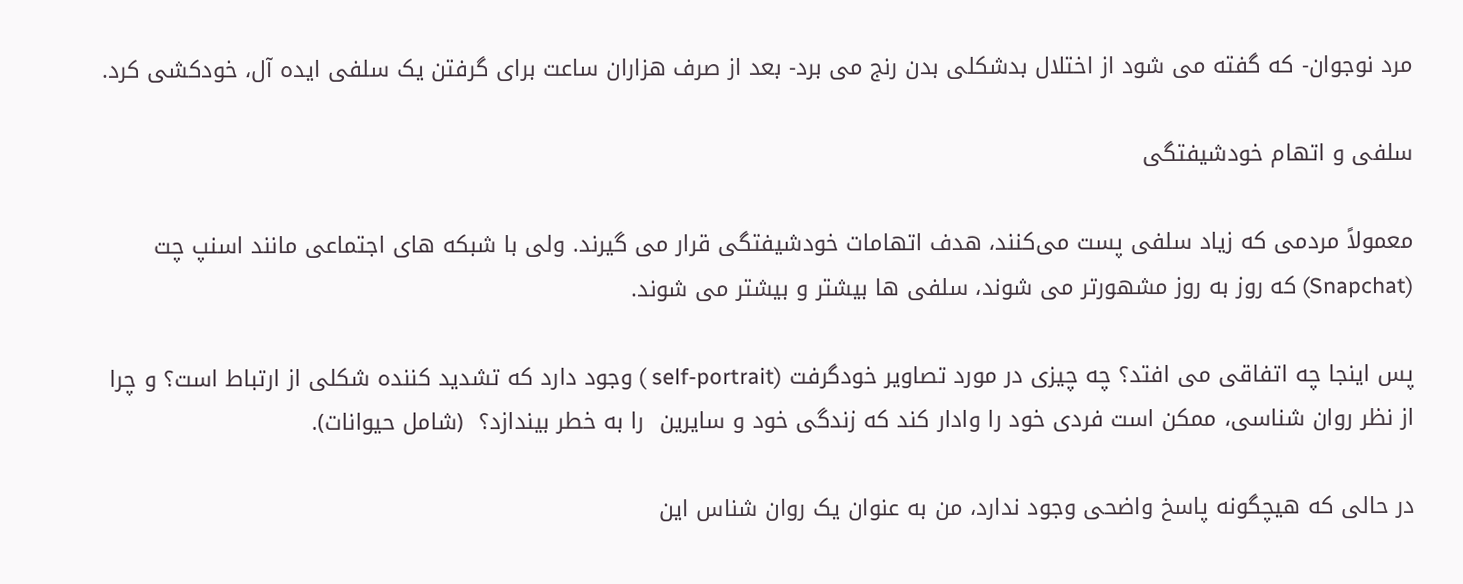مرد نوجوان- که گفته می شود از اختلال بدشکلی بدن رنج می برد- بعد از صرف هزاران ساعت برای گرفتن یک سلفی ایده آل، خودکشی کرد.

سلفی و اتهام خودشیفتگی

معمولاً مردمی که زیاد سلفی پست می‌کنند، هدف اتهامات خودشیفتگی قرار می گیرند. ولی با شبکه های اجتماعی مانند اسنپ چت (Snapchat) که روز به روز مشهورتر می شوند، سلفی ها بیشتر و بیشتر می شوند.

پس اینجا چه اتفاقی می افتد؟ چه چیزی در مورد تصاویر خودگرفت (self-portrait ) وجود دارد که تشدید کننده شکلی از ارتباط است؟ و چرا از نظر روان شناسی، ممکن است فردی خود را وادار کند که زندگی خود و سایرین  را به خطر بیندازد؟  (شامل حیوانات).

در حالی که هیچگونه پاسخ واضحی وجود ندارد، من به عنوان یک روان شناس این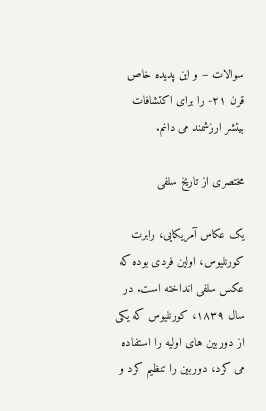سوالات – و این پدیده خاص قرن ۲۱- را برای اکتشافات بیتشر ارزشمند می دانم.

مختصری از تاریخ سلفی

یک عکاس آمریکایی، رابرت کورنلیوس، اولین فردی بوده که عکس سلفی انداخته است. در سال ۱۸۳۹، کورنلیوس که یکی از دوربین های اولیه را استفاده می کرد، دوربین را تنظیم کرد و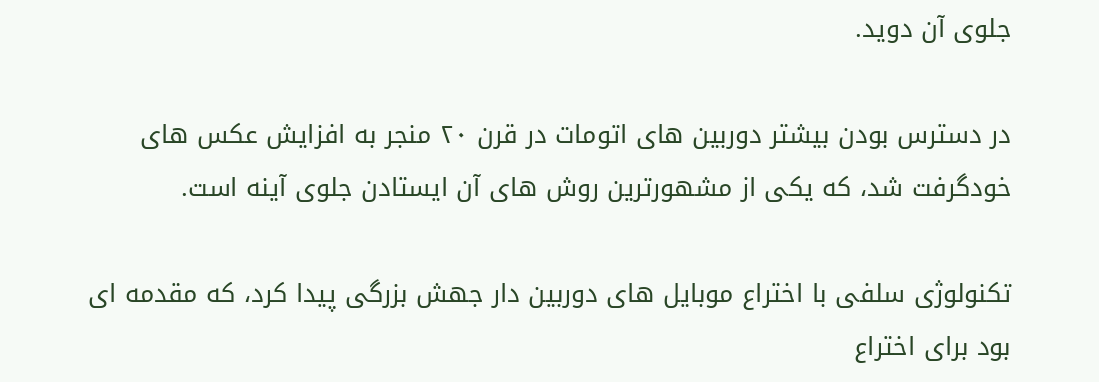جلوی آن دوید.

در دسترس بودن بیشتر دوربین های اتومات در قرن ۲۰ منجر به افزایش عکس های خودگرفت شد، که یکی از مشهورترین روش های آن ایستادن جلوی آینه است.

تکنولوژی سلفی با اختراع موبایل های دوربین دار جهش بزرگی پیدا کرد، که مقدمه ای بود برای اختراع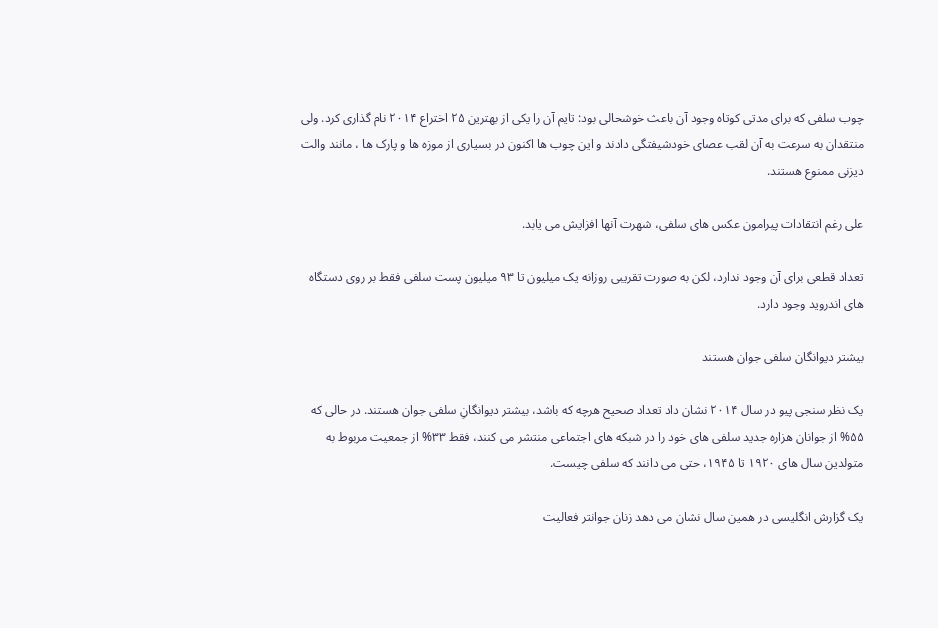چوب سلفی که برای مدتی کوتاه وجود آن باعث خوشحالی بود: تایم آن را یکی از بهترین ۲۵ اختراع ۲۰۱۴ نام گذاری کرد. ولی منتقدان به سرعت به آن لقب عصای خودشیفتگی دادند و این چوب ها اکنون در بسیاری از موزه ها و پارک ها ، مانند والت دیزنی ممنوع هستند.

علی رغم انتقادات پیرامون عکس های سلفی، شهرت آنها افزایش می یابد.

تعداد قطعی برای آن وجود ندارد، لکن به صورت تقریبی روزانه یک میلیون تا ۹۳ میلیون پست سلفی فقط بر روی دستگاه های اندروید وجود دارد.

بیشتر دیوانگان سلفی جوان هستند

یک نظر سنجی پیو در سال ۲۰۱۴ نشان داد تعداد صحیح هرچه که باشد، بیشتر دیوانگانِ سلفی جوان هستند. در حالی که ۵۵% از جوانان هزاره جدید سلفی های خود را در شبکه های اجتماعی منتشر می کنند، فقط ۳۳% از جمعیت مربوط به متولدین سال های ۱۹۲۰ تا ۱۹۴۵، حتی می دانند که سلفی چیست.

یک گزارش انگلیسی در همین سال نشان می دهد زنان جوانتر فعالیت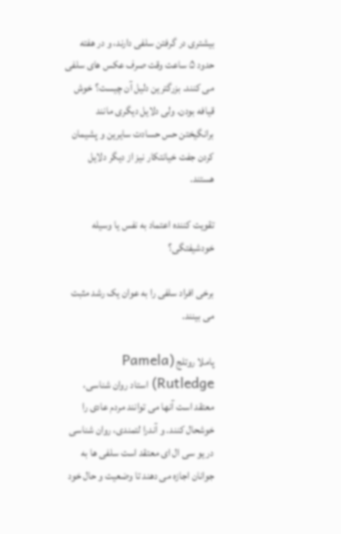بیشتری در گرفتن سلفی دارند، و در هفته حدود ۵ ساعت وقت صرف عکس های سلفی می کنند. بزرگترین دلیل آن چیست؟ خوش قیافه بودن. ولی دلایل دیگری مانند برانگیختن حس حسادت سایرین و پشیمان کردن جفت خیانتکار نیز از دیگر دلایل هستند.

تقویت کننده اعتماد به نفس یا وسیله خودشیفتگی؟

برخی افراد سلفی را به عوان یک رشد مثبت می بینند.

پاملا روتلج (Pamela Rutledge) استاد روان شناسی، معتقد است آنها می توانند مردم عادی را خوشحال کنند. و آندرا لتمندی، روان شناسی در یو سی ال ای معتقد است سلفی ها به جوانان اجازه می دهند تا وضعیت و حال خود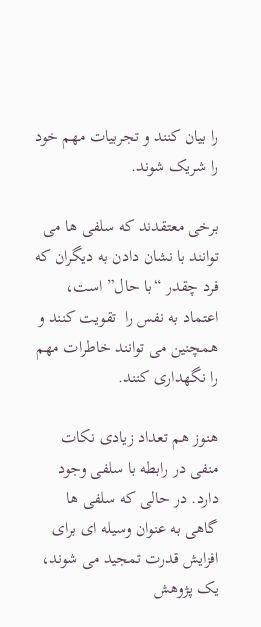را بیان کنند و تجربیات مهم خود را شریک شوند.

برخی معتقدند که سلفی ها می توانند با نشان دادن به دیگران که فرد چقدر “با حال” است، اعتماد به نفس را  تقویت کنند و همچنین می توانند خاطرات مهم را نگهداری کنند.

هنوز هم تعداد زیادی نکات منفی در رابطه با سلفی وجود دارد. در حالی که سلفی ها گاهی به عنوان وسیله ای برای افزایش قدرت تمجید می شوند، یک پژوهش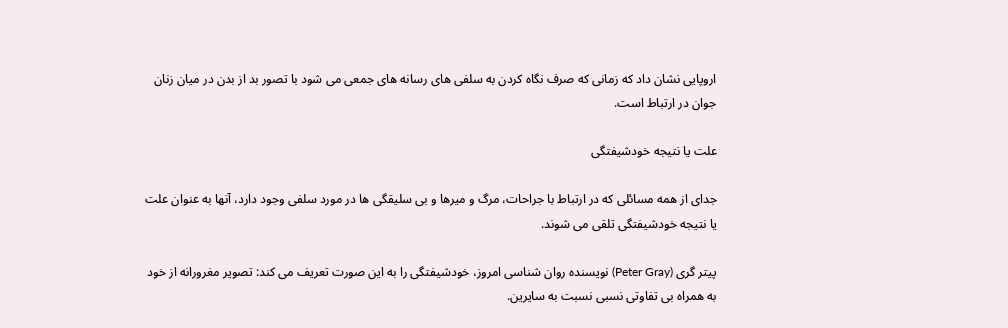اروپایی نشان داد که زمانی که صرف نگاه کردن به سلفی های رسانه های جمعی می شود با تصور بد از بدن در میان زنان جوان در ارتباط است.

علت یا نتیجه خودشیفتگی

جدای از همه مسائلی که در ارتباط با جراحات، مرگ و میرها و بی سلیقگی ها در مورد سلفی وجود دارد، آنها به عنوان علت یا نتیجه خودشیفتگی تلقی می شوند.

پیتر گری (Peter Gray) نویسنده روان شناسی امروز، خودشیفتگی را به این صورت تعریف می کند: تصویر مغرورانه از خود به همراه بی تفاوتی نسبی نسبت به سایرین.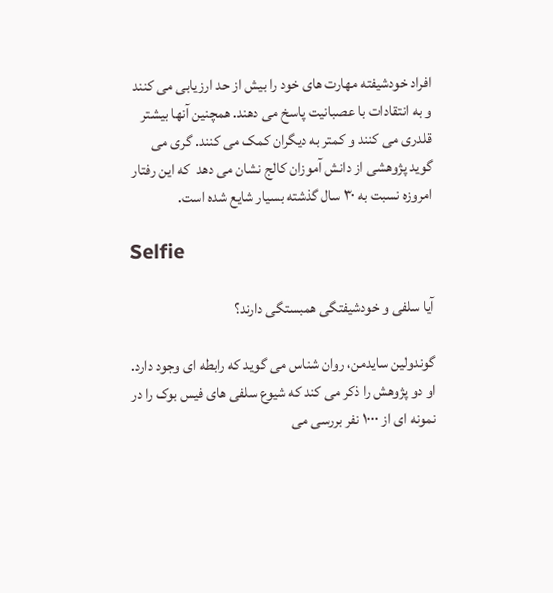افراد خودشیفته مهارت های خود را بیش از حد ارزیابی می کنند و به انتقادات با عصبانیت پاسخ می دهند. همچنین آنها بیشتر قلدری می کنند و کمتر به دیگران کمک می کنند. گری می گوید پژوهشی از دانش آموزان کالج نشان می دهد  که این رفتار امروزه نسبت به ۳۰ سال گذشته بسیار شایع شده است.

Selfie

آیا سلفی و خودشیفتگی همبستگی دارند؟

گوندولین سایدمن، روان شناس می گوید که رابطه ای وجود دارد. او دو پژوهش را ذکر می کند که شیوع سلفی های فیس بوک را در نمونه ای از ۱۰۰۰ نفر بررسی می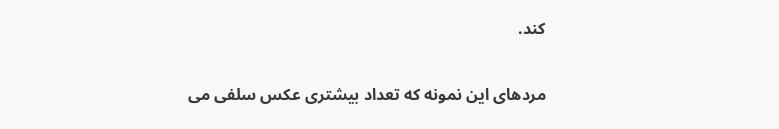کند.

مردهای این نمونه که تعداد بیشتری عکس سلفی می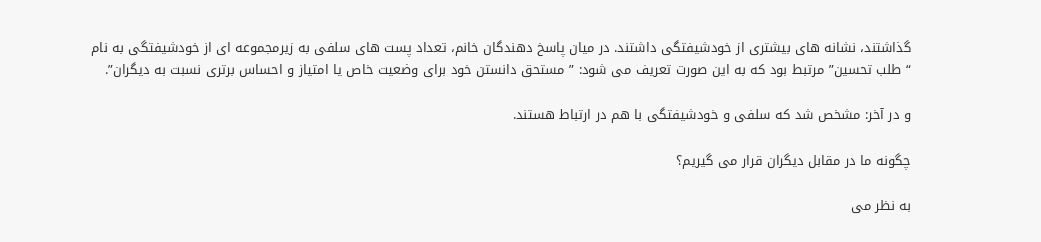گذاشتند، نشانه های بیشتری از خودشیفتگی داشتند. در میان پاسخ دهندگان خانم، تعداد پست های سلفی به زیرمجموعه ای از خودشیفتگی به نام “طلب تحسین” مرتبط بود که به این صورت تعریف می شود: ” مستحق دانستن خود برای وضعیت خاص یا امتیاز و احساس برتری نسبت به دیگران”.

و در آخر: مشخص شد که سلفی و خودشیفتگی با هم در ارتباط هستند.

چگونه ما در مقابل دیگران قرار می گیریم؟

به نظر می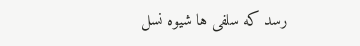رسد که سلفی ها شیوه نسل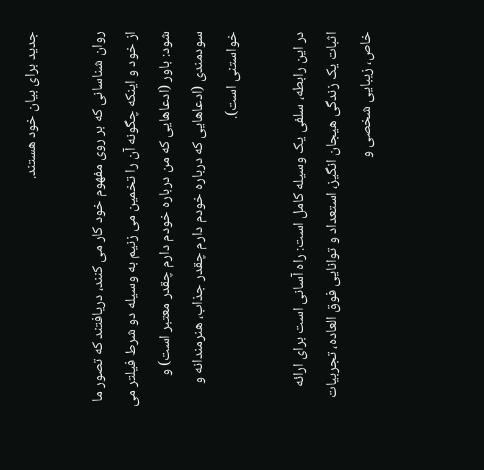جدید برای بیان خود هستند.

روان شناسانی که بر روی مفهوم خود کار می کنند، دریافتند که تصور ما از خود و اینکه چگونه آن را تخمین می زنیم به وسیله دو شرط فیلتر می شود: باور (ادعاهایی که من درباره خودم دارم چقدر معتبر است) و سودمندی (ادعاهایی که درباره خودم دارم چقدر جذاب، هنرمندانه و خواستنی است).

در این رابطه، سلفی یک وسیله کامل است: راه آسانی است برای ارائه اثبات یک زندگی هیجان انگیز، استعداد و توانایی فوق العاده، تجربیات خاص، زیبایی شخصی و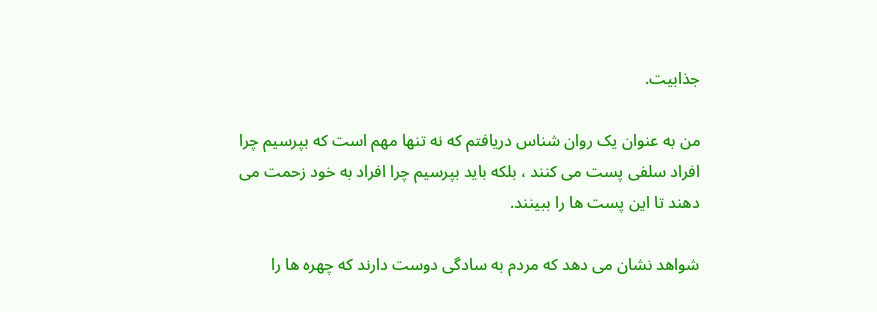جذابیت.

من به عنوان یک روان شناس دریافتم که نه تنها مهم است که بپرسیم چرا افراد سلفی پست می کنند ، بلکه باید بپرسیم چرا افراد به خود زحمت می دهند تا این پست ها را ببینند.

شواهد نشان می دهد که مردم به سادگی دوست دارند که چهره ها را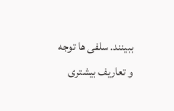ببینند. سلفی ها توجه و تعاریف بیشتری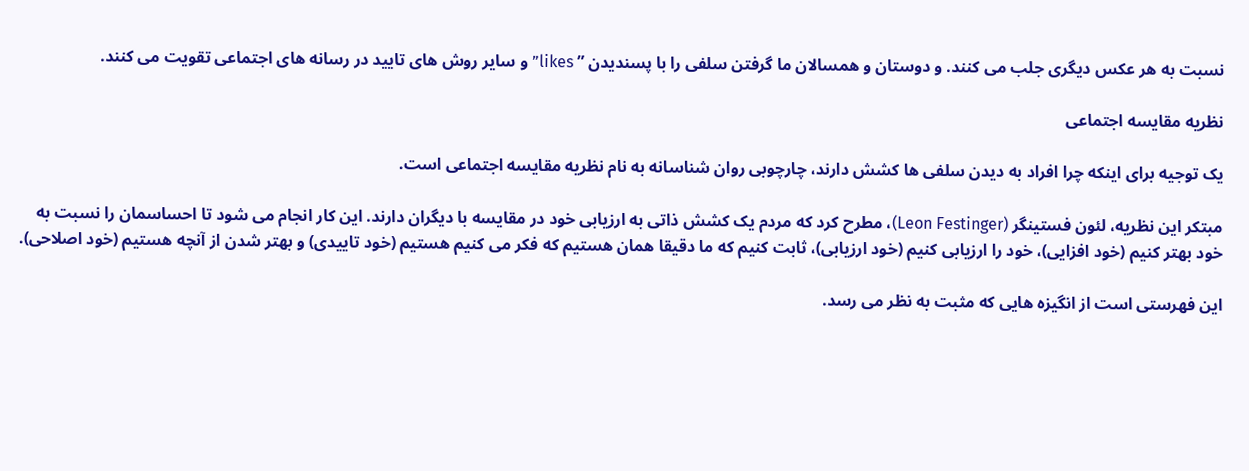نسبت به هر عکس دیگری جلب می کنند. و دوستان و همسالان ما گرفتن سلفی را با پسندیدن ” likes” و سایر روش های تایید در رسانه های اجتماعی تقویت می کنند.

نظریه مقایسه اجتماعی

یک توجیه برای اینکه چرا افراد به دیدن سلفی ها کشش دارند، چارچوبی روان شناسانه به نام نظریه مقایسه اجتماعی است.

مبتکر این نظریه، لئون فستینگر (Leon Festinger)، مطرح کرد که مردم یک کشش ذاتی به ارزیابی خود در مقایسه با دیگران دارند. این کار انجام می شود تا احساسمان را نسبت به خود بهتر کنیم (خود افزایی)، خود را ارزیابی کنیم (خود ارزیابی)، ثابت کنیم که ما دقیقا همان هستیم که فکر می کنیم هستیم (خود تاییدی) و بهتر شدن از آنچه هستیم (خود اصلاحی).

این فهرستی است از انگیزه هایی که مثبت به نظر می رسد.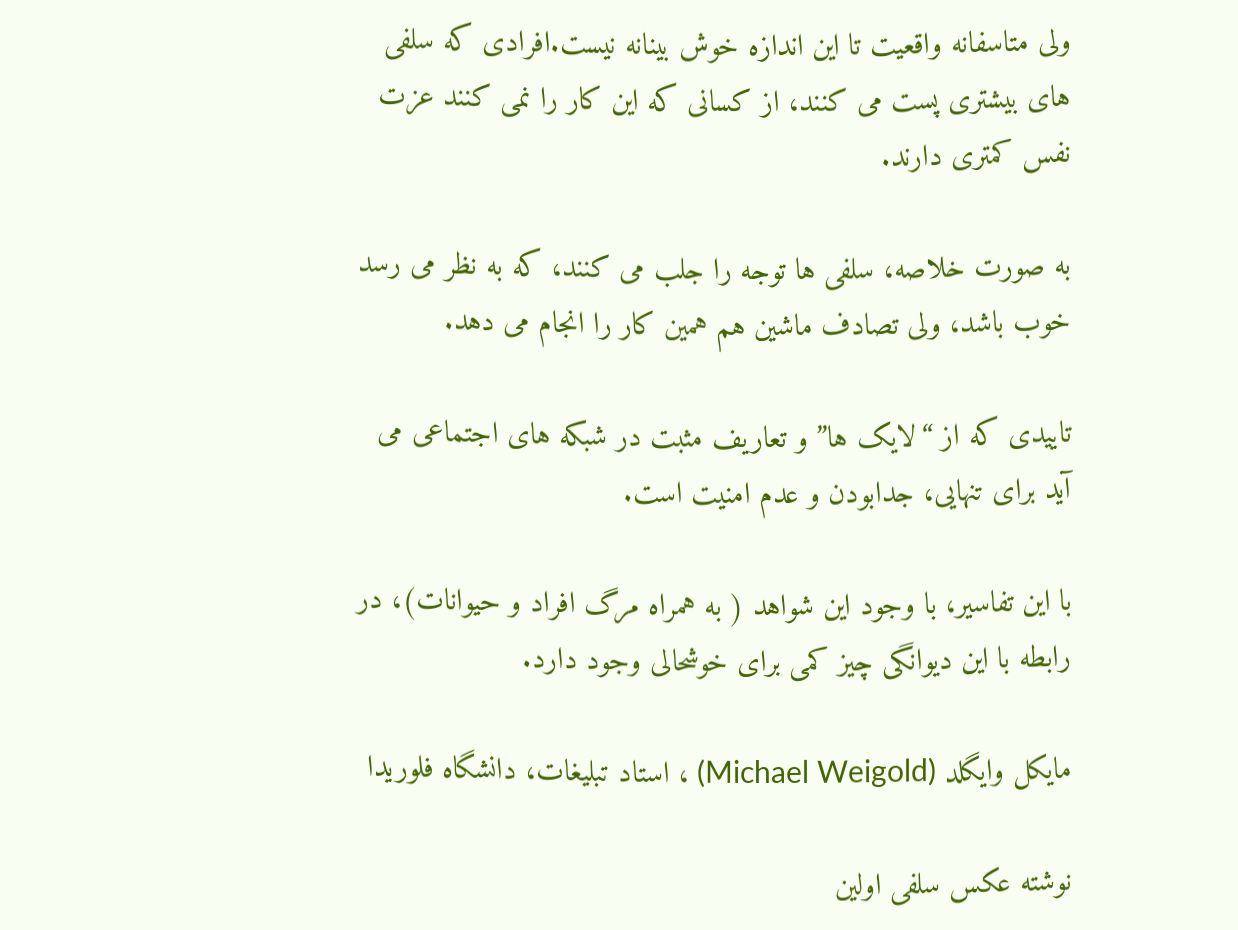ولی متاسفانه واقعیت تا این اندازه خوش بینانه نیست.افرادی که سلفی های بیشتری پست می کنند، از کسانی که این کار را نمی کنند عزت نفس کمتری دارند.

به صورت خلاصه، سلفی ها توجه را جلب می کنند، که به نظر می رسد خوب باشد، ولی تصادف ماشین هم همین کار را انجام می دهد.

تاییدی که از “لایک ها” و تعاریف مثبت در شبکه های اجتماعی می آید برای تنهایی، جدابودن و عدم امنیت است.

با این تفاسیر، با وجود این شواهد ( به همراه مرگ افراد و حیوانات)، در رابطه با این دیوانگی چیز کمی برای خوشحالی وجود دارد.

مایکل وایگلد (Michael Weigold) ، استاد تبلیغات، دانشگاه فلوریدا

نوشته عکس سلفی اولین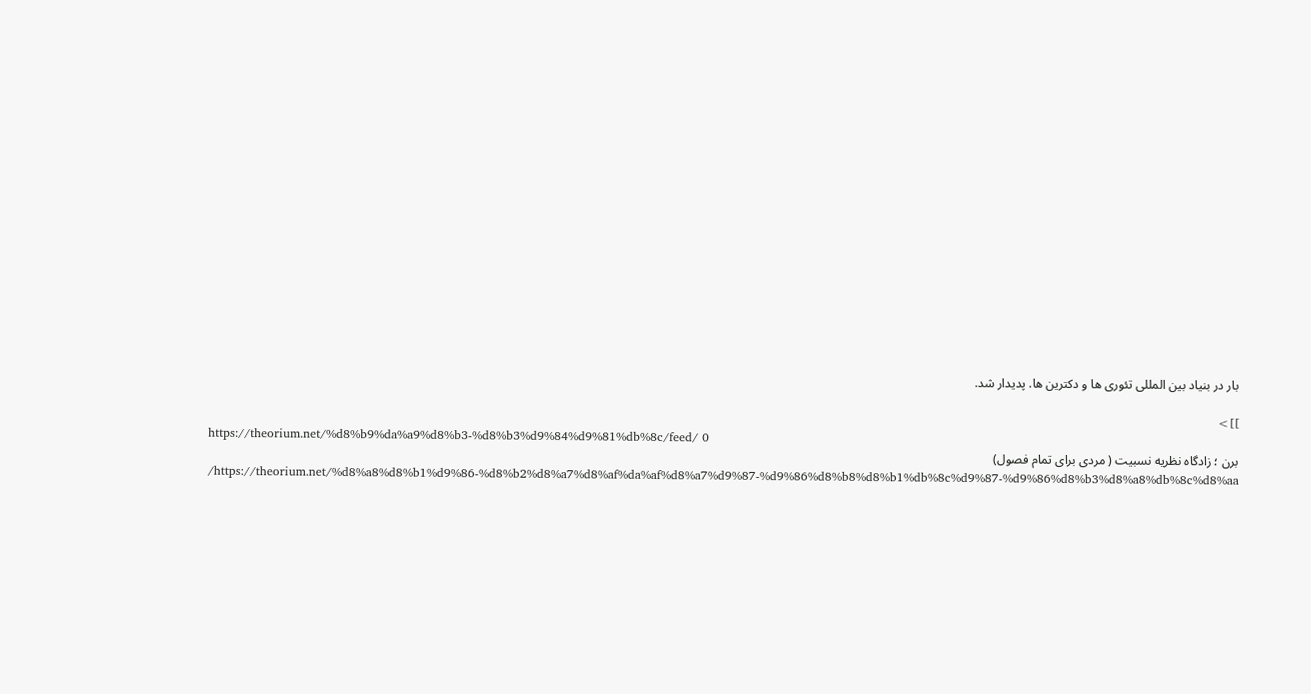بار در بنیاد بین المللی تئوری ها و دکترین ها. پدیدار شد.

]]>
https://theorium.net/%d8%b9%da%a9%d8%b3-%d8%b3%d9%84%d9%81%db%8c/feed/ 0
برن ؛ زادگاه نظریه نسبیت ( مردی برای تمام فصول) https://theorium.net/%d8%a8%d8%b1%d9%86-%d8%b2%d8%a7%d8%af%da%af%d8%a7%d9%87-%d9%86%d8%b8%d8%b1%db%8c%d9%87-%d9%86%d8%b3%d8%a8%db%8c%d8%aa/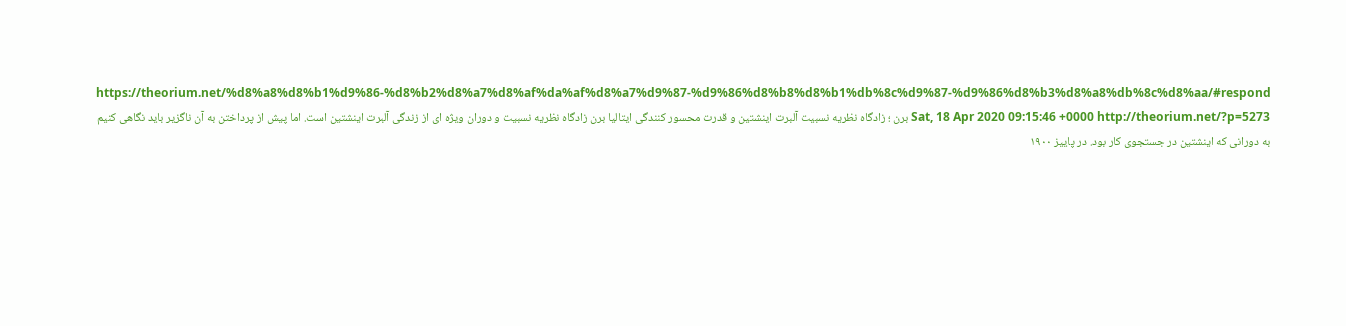https://theorium.net/%d8%a8%d8%b1%d9%86-%d8%b2%d8%a7%d8%af%da%af%d8%a7%d9%87-%d9%86%d8%b8%d8%b1%db%8c%d9%87-%d9%86%d8%b3%d8%a8%db%8c%d8%aa/#respond Sat, 18 Apr 2020 09:15:46 +0000 http://theorium.net/?p=5273 برن ؛ زادگاه نظریه نسبیت آلبرت اينشتين و قدرت محسور کنندگی ایتالیا برن زادگاه نظریه نسبیت و دوران ویژه ای از زندگی آلبرت اینشتین است. اما پیش از پرداختن به آن ناگزیر باید نگاهی کنیم به دورانی که اینشتین در جستجوی کار بود. در پاييز ۱۹۰۰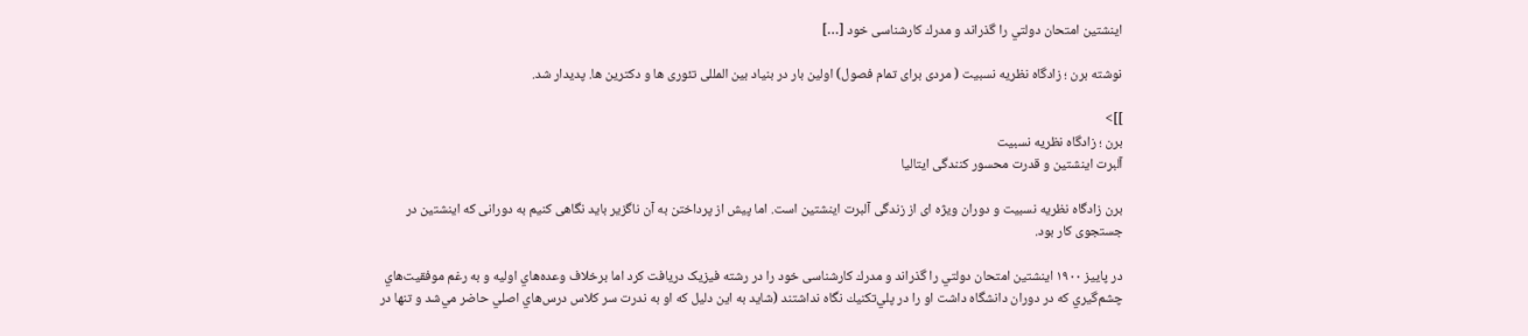اينشتين امتحان دولتي را گذراند و مدرك کارشناسی خود […]

نوشته برن ؛ زادگاه نظریه نسبیت ( مردی برای تمام فصول) اولین بار در بنیاد بین المللی تئوری ها و دکترین ها. پدیدار شد.

]]>
برن ؛ زادگاه نظریه نسبیت
آلبرت اينشتين و قدرت محسور کنندگی ایتالیا

برن زادگاه نظریه نسبیت و دوران ویژه ای از زندگی آلبرت اینشتین است. اما پیش از پرداختن به آن ناگزیر باید نگاهی کنیم به دورانی که اینشتین در جستجوی کار بود.

در پاييز ۱۹۰۰ اينشتين امتحان دولتي را گذراند و مدرك کارشناسی خود را در رشته فیزیک دريافت كرد اما برخلاف وعده‌هاي اوليه و به رغم موفقيت‌هاي چشم‌گيري كه در دوران دانشگاه داشت او را در پلي‌تكنيك نگاه نداشتند (شايد به اين دليل كه او به ندرت سر كلاس درس‌هاي اصلي حاضر مي‌شد و تنها در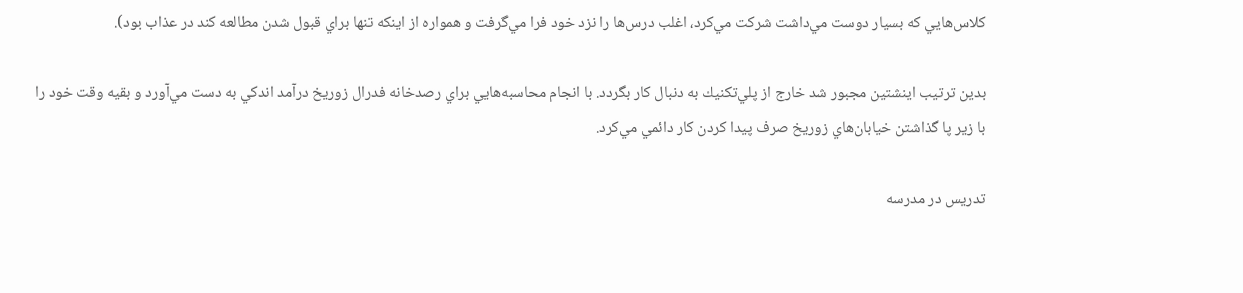كلاس‌هايي كه بسيار دوست مي‌داشت شركت مي‌كرد، اغلب درس‌ها را نزد خود فرا مي‌گرفت و همواره از اينكه تنها براي قبول شدن مطالعه كند در عذاب بود).

بدين ترتيب اينشتين مجبور شد خارج از پلي‌تكنيك به دنبال كار بگردد. با انجام محاسبه‌هايي براي رصدخانه فدرال زوريخ درآمد اندكي به دست مي‌آورد و بقيه وقت خود را با زير پا گذاشتن خيابان‌هاي زوريخ صرف پيدا كردن كار دائمي مي‌كرد.

تدریس در مدرسه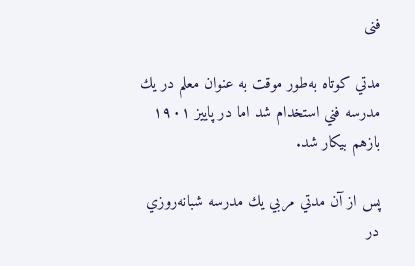فنی

مدتي كوتاه به‌طور موقت به عنوان معلم در يك مدرسه فني استخدام شد اما در پاييز ۱۹۰۱ بازهم بيكار شد.

پس از آن مدتي مربي يك مدرسه شبانه‌روزي در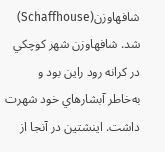شافهاوزن(Schaffhouse)  شد. شافهاوزن شهر كوچكي در كرانه رود راين بود و به‌خاطر آبشارهاي خود شهرت داشت. اينشتين در آنجا از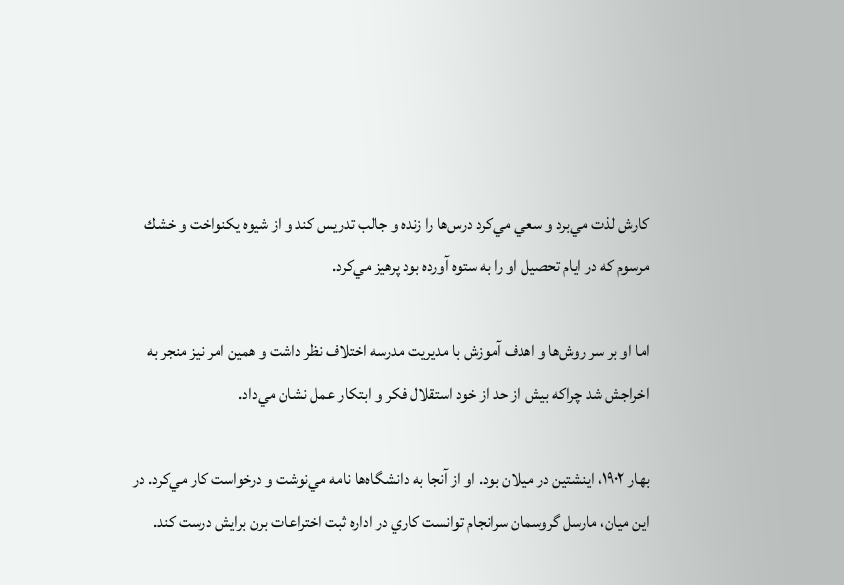كارش لذت مي‌برد و سعي مي‌كرد درس‌ها را زنده و جالب تدريس كند و از شيوه يكنواخت و خشك مرسوم كه در ايام تحصيل او را به ستوه آورده بود پرهيز مي‌كرد.

اما او بر سر روش‌ها و اهدف آموزش با مديريت مدرسه اختلاف نظر داشت و همين امر نيز منجر به اخراجش شد چراكه بيش از حد از خود استقلال فكر و ابتكار عمل نشان مي‌داد.

بهار ۱۹۰۲، اينشتين در ميلان بود. او از آنجا به دانشگاه‌ها نامه مي‌نوشت و درخواست كار مي‌كرد. در اين ميان، مارسل گروسمان سرانجام توانست كاري در اداره ثبت اختراعات برن برايش درست كند.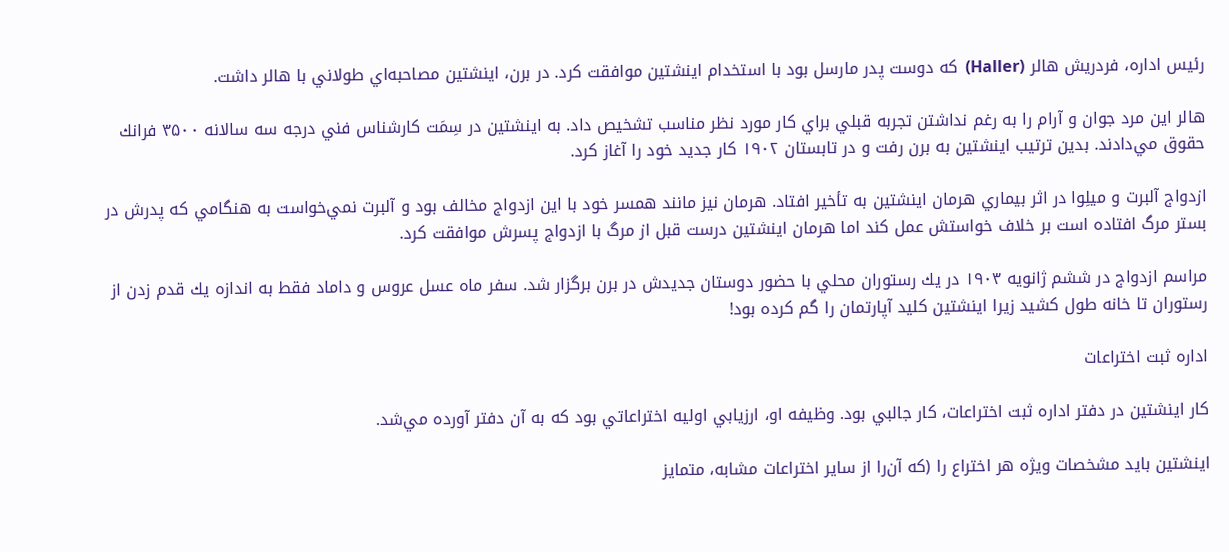رئيس اداره، فردريش هالر (Haller)  كه دوست پدر مارسل بود با استخدام اينشتين موافقت كرد. در برن، اينشتين مصاحبه‌اي طولاني با هالر داشت.

هالر اين مرد جوان و آرام را به رغم نداشتن تجربه قبلي براي كار مورد نظر مناسب تشخيص داد. به اينشتين در سِمَت كارشناس فني درجه سه سالانه ۳۵۰۰ فرانك حقوق مي‌دادند. بدين ترتيب اينشتين به برن رفت و در تابستان ۱۹۰۲ كار جديد خود را آغاز كرد.

ازدواج آلبرت و ميلِوا در اثر بيماري هرمان اينشتين به تأخير افتاد. هرمان نيز مانند همسر خود با اين ازدواج مخالف بود و آلبرت نمي‌خواست به هنگامي كه پدرش در بستر مرگ افتاده است بر خلاف خواستش عمل كند اما هرمان اينشتين درست قبل از مرگ با ازدواج پسرش موافقت كرد.

مراسم ازدواج در ششم ژانويه ۱۹۰۳ در يك رستوران محلي با حضور دوستان جديدش در برن برگزار شد. سفر ماه عسل عروس و داماد فقط به اندازه يك قدم زدن از رستوران تا خانه طول كشيد زيرا اينشتين كليد آپارتمان را گم كرده بود!

اداره ثبت اختراعات

كار اينشتين در دفتر اداره ثبت اختراعات، كار جالبي بود. وظيفه او، ارزيابي اوليه اختراعاتي بود كه به آن دفتر ‌آورده مي‌شد.

اينشتين بايد مشخصات ويژه هر اختراع را (كه آن‌را از ساير اختراعات مشابه، متمايز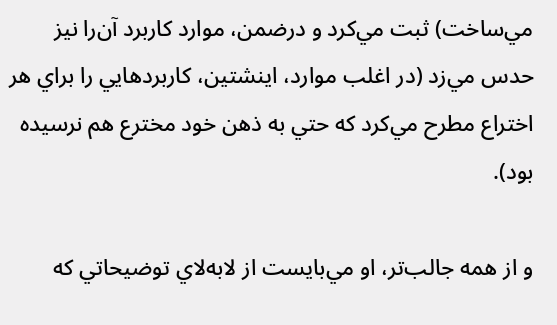مي‌ساخت) ثبت مي‌كرد و درضمن، موارد كاربرد آن‌را نيز حدس مي‌زد (در اغلب موارد، اينشتين، كاربردهايي را براي هر اختراع مطرح مي‌كرد كه حتي به ذهن خود مخترع هم نرسيده بود).

و از همه جالب‌‌تر، او مي‌بايست از لابه‌لاي توضيحاتي كه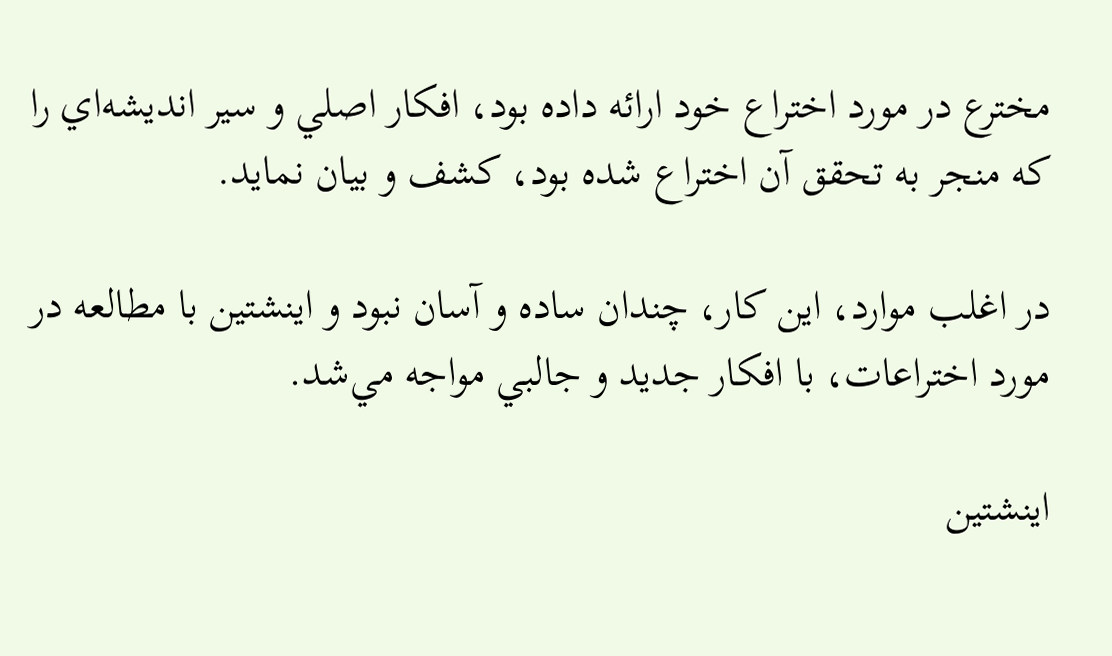مخترع در مورد اختراع خود ارائه داده بود، افكار اصلي و سير انديشه‌اي را كه منجر به تحقق آن اختراع شده بود، كشف و بيان نمايد.

در اغلب موارد، اين كار، چندان ساده و آسان نبود و اينشتين با مطالعه در مورد اختراعات، با افكار جديد و جالبي مواجه مي‌شد.

اينشتين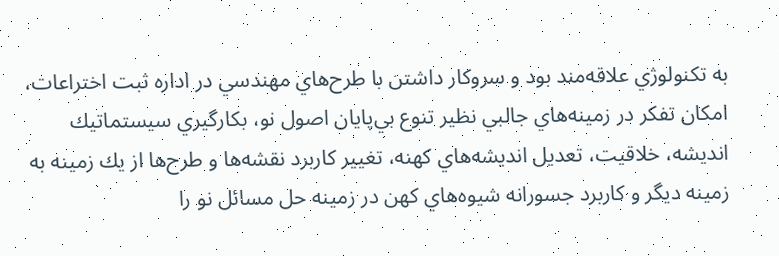به تكنولوژي علاقه‌مند بود و سروكار داشتن با طرح‌هاي مهندسي در اداره ثبت اختراعات، امكان تفكر در زمينه‌هاي جالبي نظير تنوع بي‌پايان اصول نو، بكارگيري سيستماتيك انديشه، خلاقيت، تعديل انديشه‌هاي كهنه، تغيير كاربرد نقشه‌ها و طرح‌ها از يك زمينه به زمينه ديگر و كاربرد جسورانه شيوه‌هاي كهن در زمينه حل مسائل نو را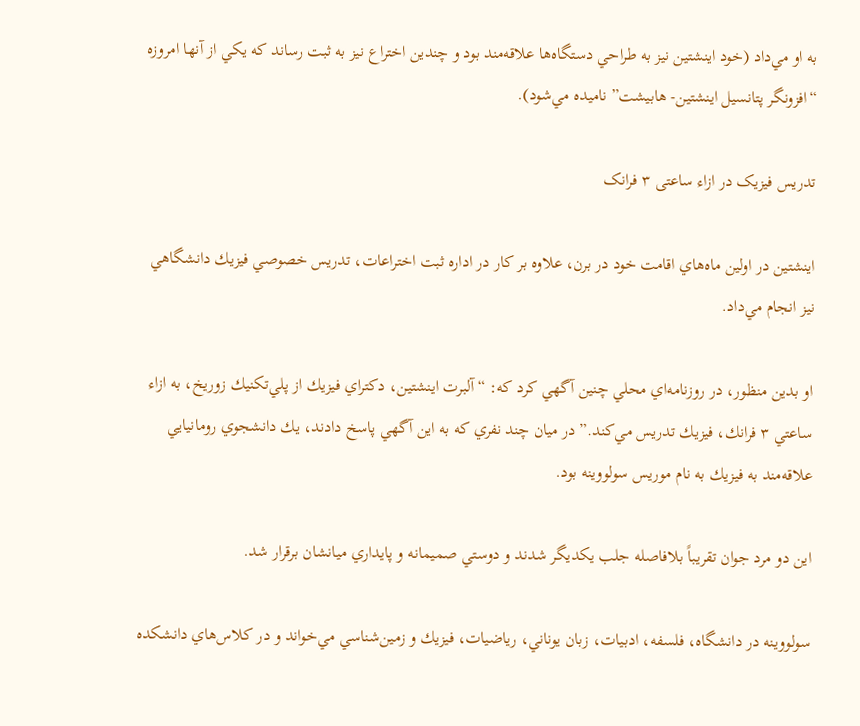به او مي‌داد (خود اينشتين نيز به طراحي دستگاه‌ها علاقه‌مند بود و چندين اختراع نيز به ثبت رساند كه يكي از آنها امروزه “افزونگر پتانسيل اينشتين- هابيشت” ناميده مي‌شود).

تدریس فیزیک در ازاء ساعتی ۳ فرانک

اينشتين در اولين ماه‌هاي اقامت خود در برن، علاوه بر كار در اداره ثبت اختراعات، تدريس خصوصي فيزيك دانشگاهي نيز انجام مي‌داد.

او بدين منظور، در روزنامه‌اي محلي چنين آگهي كرد كه: “آلبرت اينشتين، دكتراي فيزيك از پلي‌تكنيك زوريخ، به ازاء ساعتي ۳ فرانك، فيزيك تدريس مي‌كند.” در ميان چند نفري كه به اين آگهي پاسخ دادند، يك دانشجوي رومانيايي علاقه‌مند به فيزيك به نام موريس سولووينه بود.

اين دو مرد جوان تقريباً بلافاصله جلب يكديگر شدند و دوستي صميمانه و پايداري ميانشان برقرار شد.

سولووينه در دانشگاه، فلسفه، ادبيات، زبان يوناني، رياضيات، فيزيك و زمين‌شناسي مي‌خواند و در كلاس‌هاي دانشكده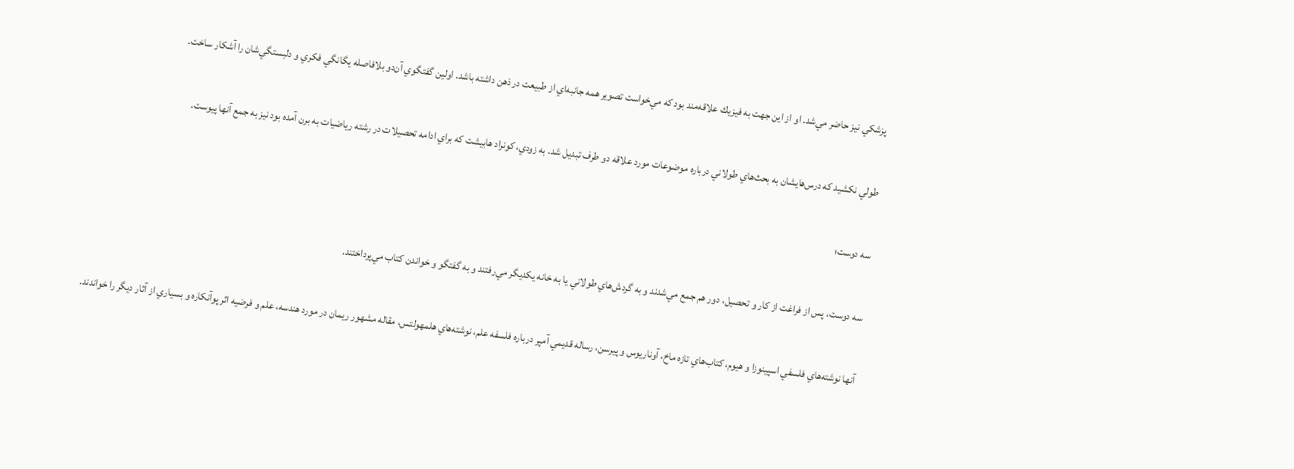پزشكي نيز حاضر مي‌شد. او از اين جهت به فيزيك علاقه‌مند بود كه مي‌خواست تصوير همه جانبه‌اي از طبيعت در ذهن داشته باشد. اولين گفتگوي آن‌دو بلافاصله يگانگي فكري و دلبستگي‌شان را آشكار ساخت.

طولي نكشيد كه درس‌هايشان به بحث‌هاي طولاني درباره موضوعات مورد علاقه دو طرف تبديل شد. به زودي، كونراد هابيشت كه براي ادامه تحصيلات در رشته رياضيات به برن آمده بود نيز به جمع آنها پيوست.

سه دوست؛

سه دوست، پس از فراغت از كار و تحصيل، دور هم جمع مي‌شدند و به گردش‌هاي طولاني يا به خانه يكديگر مي‌رفتند و به گفتگو و خواندن كتاب مي‌پرداختند.

آنها نوشته‌هاي فلسفي اسپينوزا و هيوم، كتاب‌هاي تازه ماخ، آوناريوس و پيرسن، رساله قديمي آمپر درباره فلسفه علم، نوشته‌هاي هلمهولتس، مقاله مشهور ريمان در مورد هندسه، علم و فرضيه اثر پوآنكاره و بسياري از آثار ديگر را خواندند.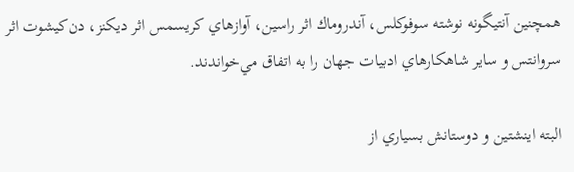همچنين آنتيگونه نوشته سوفوكلس، آندروماك اثر راسين، آوازهاي كريسمس اثر ديكنز، دن‌كيشوت اثر سروانتس و ساير شاهكارهاي ادبيات جهان را به اتفاق مي‌خواندند.

البته اينشتين و دوستانش بسياري از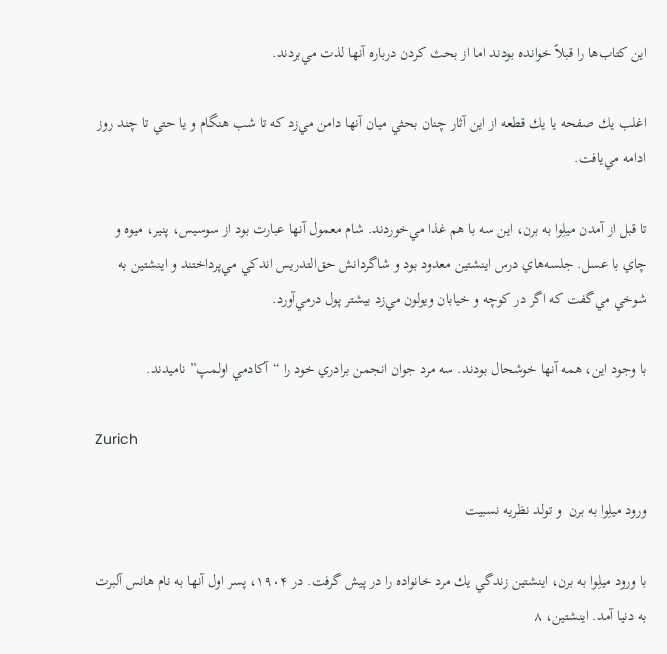اين كتاب‌ها را قبلاً خوانده بودند اما از بحث كردن درباره آنها لذت مي‌بردند.

اغلب يك صفحه يا يك قطعه از اين آثار چنان بحثي ميان آنها دامن مي‌زد كه تا شب هنگام و يا حتي تا چند روز ادامه مي‌يافت.

تا قبل از آمدن ميلِوا به برن، اين سه با هم غذا مي‌خوردند. شام معمول آنها عبارت بود از سوسيس، پنير، ميوه و چاي با عسل. جلسه‌هاي درس اينشتين معدود بود و شاگردانش حق‌التدريس اندكي مي‌پرداختند و اينشتين به شوخي مي‌گفت كه اگر در كوچه و خيابان ويولون مي‌زد بيشتر پول درمي‌آورد.

با وجود اين، همه آنها خوشحال بودند. سه مرد جوان انجمن برادري خود را “آكادمي اولمپ” ناميدند.

Zurich

ورود ميلِوا به برن  و تولد نظریه نسبیت

با ورود ميلِوا به برن، اينشتين زندگي يك مرد خانواده را در پيش گرفت. در ۱۹۰۴، پسر اول آنها به نام هانس آلبرت به دنيا آمد. اينشتين، ۸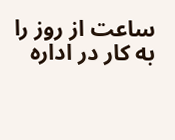ساعت از روز را به كار در اداره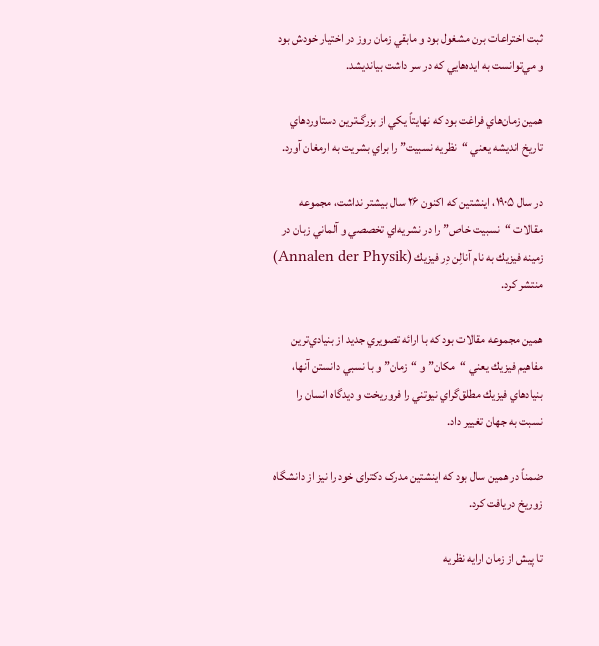ثبت اختراعات برن مشغول بود و مابقي زمان روز در اختيار خودش بود و مي‌توانست به ايده‌هايي كه در سر داشت بيانديشد.

همين زمان‌هاي فراغت بود كه نهايتاً يكي از بزرگ‌ترين دستاوردهاي تاريخ انديشه يعني “نظريه نسبيت” را براي بشريت به ارمغان آورد.

در سال ۱۹۰۵، اينشتين كه اكنون ۲۶ سال بيشتر نداشت، مجموعه مقالات “نسبيت خاص” را در نشريه‌اي تخصصي و آلماني زبان در زمينه فيزيك به نام آنالِن دِر فيزيك (Annalen der Physik) منتشر كرد.

همين مجموعه مقالات بود كه با ارائه تصويري جديد از بنيادي‌ترين مفاهيم فيزيك يعني “مكان” و “زمان” و با نسبي دانستن آنها، بنيادهاي فيزيك مطلق‌گراي نيوتني را فروريخت و ديدگاه انسان را نسبت به جهان تغيير داد.

ضمناً در همین سال بود که اینشتین مدرک دکترای خود را نیز از دانشگاه زوریخ دریافت کرد.

تا پيش از زمان ارایه نظريه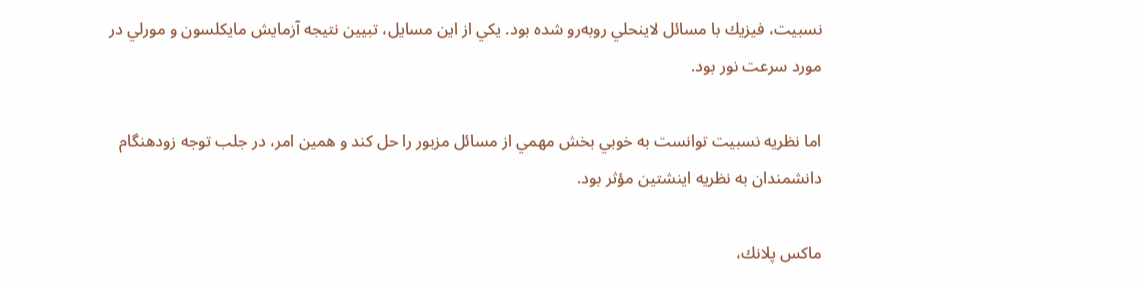نسبيت، فيزيك با مسائل لاينحلي روبه‌رو شده بود. يكي از اين مسایل، تبيين نتيجه آزمايش مايكلسون و مورلي در مورد سرعت نور بود.

اما نظريه نسبيت توانست به خوبي بخش مهمي از مسائل مزبور را حل كند و همين امر، در جلب توجه زودهنگام دانشمندان به نظريه اينشتين مؤثر بود.

ماكس پلانك،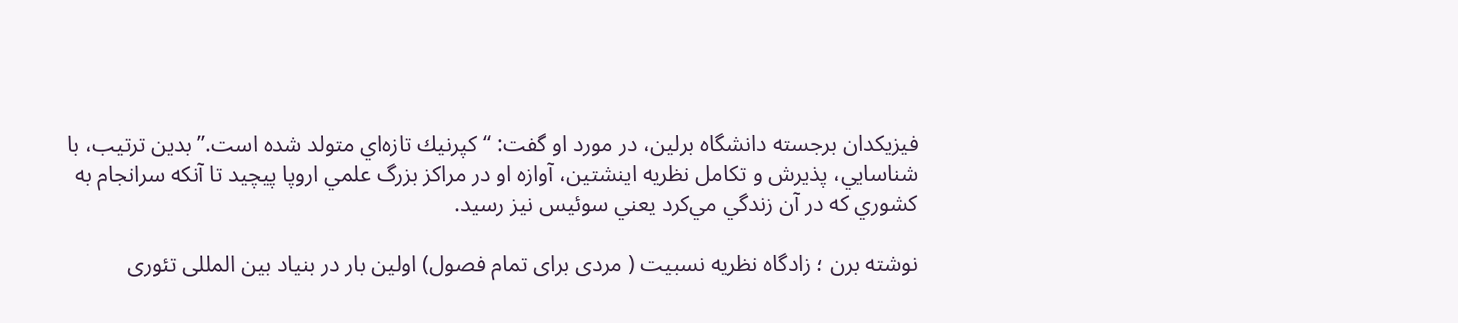فيزيكدان برجسته دانشگاه برلين، در مورد او گفت: “كپرنيك تازه‌اي متولد شده است.” بدين ترتيب، با شناسايي، پذيرش و تكامل نظريه اينشتين، آوازه او در مراكز بزرگ علمي اروپا پيچيد تا آنكه سرانجام به كشوري كه در آن زندگي مي‌كرد يعني سوئيس نيز رسيد.

نوشته برن ؛ زادگاه نظریه نسبیت ( مردی برای تمام فصول) اولین بار در بنیاد بین المللی تئوری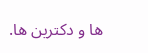ها و دکترین ها.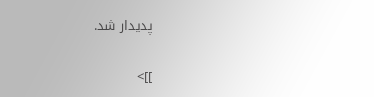پدیدار شد.

]]>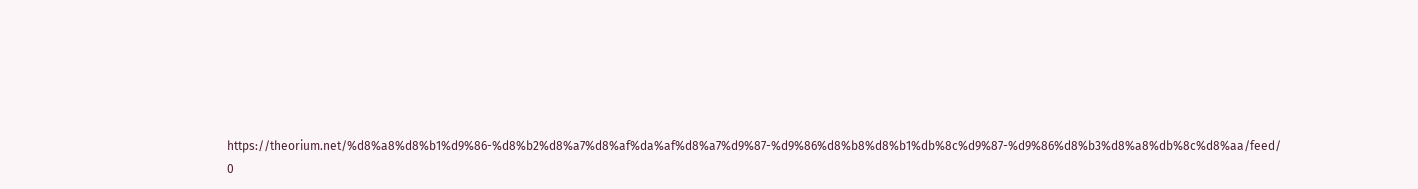https://theorium.net/%d8%a8%d8%b1%d9%86-%d8%b2%d8%a7%d8%af%da%af%d8%a7%d9%87-%d9%86%d8%b8%d8%b1%db%8c%d9%87-%d9%86%d8%b3%d8%a8%db%8c%d8%aa/feed/ 0